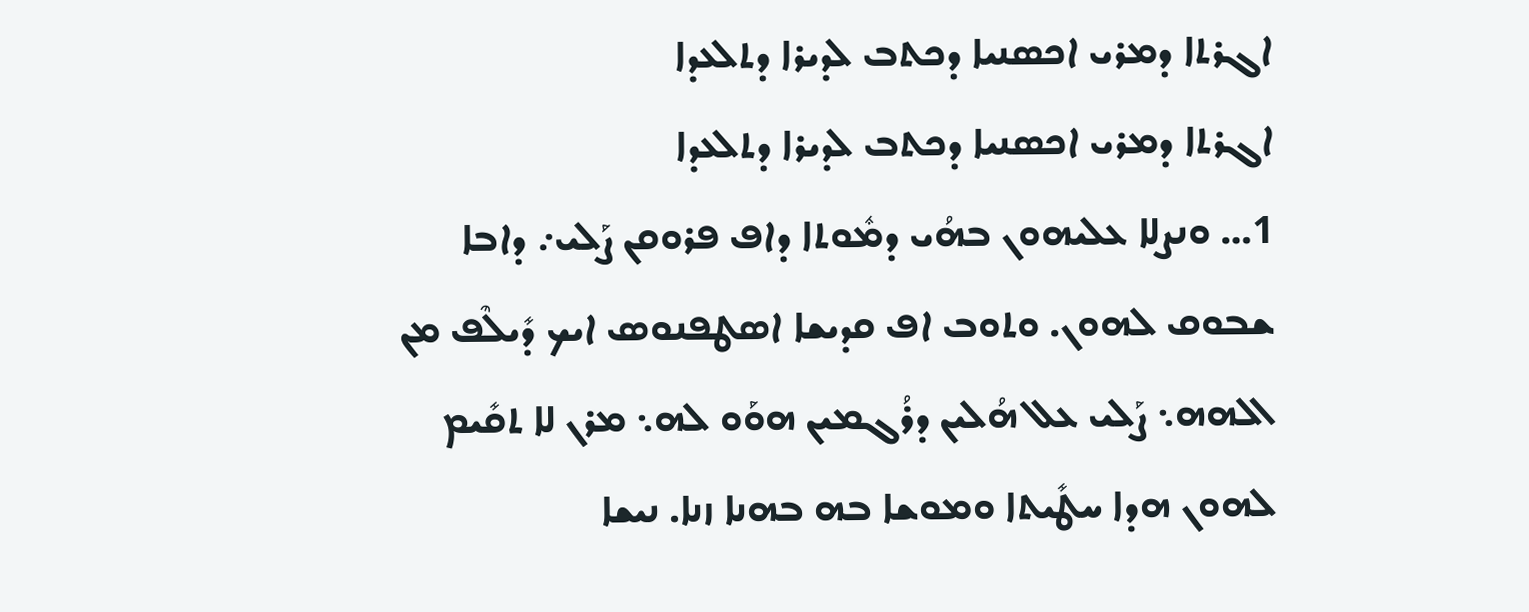ܐܓܪܬܐ ܕܡܪܝ ܐܟܣܢܝܐ ܕܟܬܒ ܠܕܝܪܐ ܕܬܠܥܕܐ
ܐܓܪܬܐ ܕܡܪܝ ܐܟܣܢܝܐ ܕܟܬܒ ܠܕܝܪܐ ܕܬܠܥܕܐ
1… ܘܢܨܠܐ ܥܠܝܗܘܢ ܒܗܳܝ ܕܡܽܘܬܐ ܕܐܦ ܦܪܘܩܢ ܨܰܠܝ܇ ܕܐܒܐ ܫܒܘܩ ܠܗܘܢ. ܘܬܘܒ ܐܦ ܩܕܝܫܐ ܐܣܛܦܢܘܣ ܐܝܟ ܕܺܝܠܶܦ ܡܢ ܐܠܗܗ܆ ܨܰܠܝ ܥܠ ܗܳܠܝܢ ܕܪܳܓܡܝܢ ܗܘܰܘ ܠܗ܆ ܡܪܢ ܠܐ ܬܩܺܝܡ ܠܗܘܢ ܗܕܐ ܚܛܺܝܬܐ ܘܡܘܫܐ ܒܗ ܒܗܢܐ ܙܢܐ. ܢܝܫܐ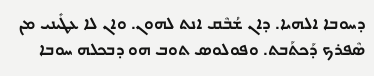ܕܚܘܒܐ ܐܠܗܝܐ. ܕܐܢ ܫܳܒܶܩ ܐܢܬ ܠܗܘܢ. ܘܐܢ ܠܐ ܥܛܺܝܢܝ ܡܢ ܣܶܦܪܟ ܕܰܟܬܰܒܬ. ܘܦܘܠܘܣ ܬܘܒ ܗܘ ܕܒܟܠܗ ܚܘܒܐ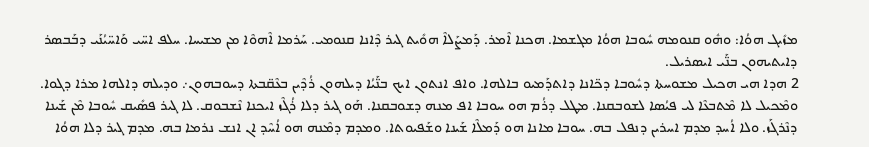ܡܙܺܝܓ ܗܘܳܐ: ܘܗܽܘ ܩܢܘܡܗ ܚܽܘܒܐ ܗܘܳܐ ܡܓܫܡܐ. ܗܟܢܐ ܐܶܡܪ. ܕܰܡܨܰܠܐܶ ܗܘܺܝܬ ܓܝܪ ܕܶܐܢܐ ܩܢܘܡܝ. ܚܰܪܡܐ ܐܶܗܘܶܐ ܡܢ ܡܫܝܚܐ. ܚܠܦ ܐܚ̈ܝ ܘܰܐܚ̈ܝܳܢܰܝ ܕܒܰܒܣܪ ܕܐܝܬܝܗܘܢ ܒܢ̈ܰܝ ܐܝܣܪܝܠ.
2 ܗܕܐ ܗܝ ܗܟܝܠ ܡܫܘܚܬܐ ܕܚܽܘܒܐ ܕܟ̈ܐܢܐ ܕܐܬܕܰܡܝܘ ܒܐܠܗܐ. ܘܐܦ ܐܢܬܘܢ ܐܝܟ ܒܢ̈ܰܝܳܐ ܕܝܠܗܘܢ ܪܳܕܶܝܢ ܒܥܶܩ̈ܒܬܐ ܕܚܘܒܗܘܢ܇ ܘܕܝܠܗ ܕܐܠܗܐ ܡܪܐ ܕܓܘܐ. ܘܡܶܟܝܠ ܠܐ ܡܶܬܒܥܶܐ ܠܝ ܦܝܳܣܐ ܠܫܘܒܩܢܐ. ܡܛܠ ܕܪܳܡ ܗܘ ܚܘܒܐ ܐܦ ܡܢܗ ܕܫܘܒܩܢܐ. ܗܰܘ ܓܝܪ ܕܠܐ ܪܳܓܶܙ ܐܝܟܢܐ ܢܶܫܒܘܩ. ܠܐ ܓܝܪ ܦܣܺܝܩ ܚܽܘܒܐ ܡܶܢ ܫܰܝܢܐ ܕܢܶܪܓܰܙ. ܘܠܐ ܐܳܚܕ ܡܕܡ ܐܚܪܝܢ ܕܢܦܠ ܒܗ. ܚܘܒܐ ܡܐܢܐ ܗܘ ܕܰܡܠܶܐ ܫܰܝܢܐ ܘܫܰܦܝܘܬܐ. ܘܡܕܡ ܕܡܶܢܗ ܗܘ ܐܳܚܶܕ ܐܢ ܐܢܫ ܢܪܡܐ ܒܗ. ܡܕܡ ܓܝܪ ܕܠܐ ܗܘܳܐ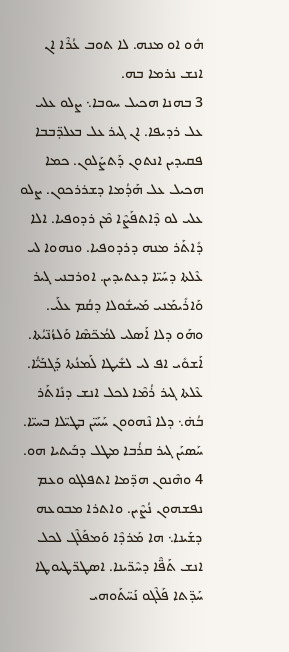ܗܽܘ ܐܘ ܡܢܗ. ܠܐ ܬܘܒ ܥܳܪܶܐ ܐܢ ܐܢܫ ܢܪܡܐ ܒܗ.
3 ܒܗܢܐ ܗܟܝܠ ܚܘܒܐ܆ ܨܠܘ ܥܠܝ ܥܠ ܪܕܝܦܐ. ܐܢ ܓܝܪ ܥܠ ܒܥܠܕ̈ܒܒܐ ܦܩܝܕܝܢ ܐܢܬܘܢ ܕܰܬܨܰܠܘܢ. ܟܡܐ ܗܟܝܠ ܥܠ ܗܰܕܳܡܐ ܕܫܪܪܟܘܢ. ܨܠܘ ܥܠܝ ܠܘ ܕܶܐܬܦܰܨܶܐ ܡܶܢ ܪܕܘܦܝܐ. ܐܠܐ ܕܺܐܬܰܪ ܡܢܗ ܕܪܕܘܦܝܐ. ܘܢܗܘܐ ܠܝ ܥܶܠܬܐ ܕܚܰܝ̈ܐ ܕܥܬܝܕܝܢ. ܐܘܪܒܢܝ ܓܝܪ ܘܰܐܪܺܝܡܰܢܝ ܡܰܚܫܽܘܠܐ ܕܩܳܡ ܥܠܰܝ. ܘܗܰܘ ܕܠܐ ܐܰܣܠܝ ܠܡܳܟ̈ܣܶܐ ܘܰܠܙܳܢ̈ܝܳܬܐ. ܐܰܫܘܺܝ ܐܦ ܠܝ ܠܫܺܝܛܐ ܠܰܡܢܳܬܐ ܕܰܓܒܰܝ̈ܳܐ. ܥܶܠܬܐ ܓܝܪ ܪܳܡܶܐ ܠܟܠ ܐܢܫ ܕܢܺܐܬܰܪ ܒܳܗ̇܆ ܕܠܐ ܢܶܗܘܘܢ ܚܰܝܰܝ̈ܢ ܒܛܝ̈ܠܐ ܒܚܝ̈ܐ. ܚܰܣܝܰܢ ܓܝܪ ܩܪܳܒܐ ܡܛܠ ܕܒܰܝܬܝܐ ܗܘ.
4 ܘܗܶܢܘܢ ܗܕ̈ܡܐ ܐܬܦܠܓܘ ܘܥܡ ܢܦܫܗܘܢ ܢܳܨܶܝܢ. ܘܐܬܪܐ ܡܒܘܥܗ ܕܫܰܝܢܐ܆ ܗܐ ܡܰܪܕܶܐ ܘܰܡܦܰܠܶܓ ܠܟܠ ܐܢܫ ܬܰܦ̈ܶܐ ܕܚܶܖ̈ܝܢܐ. ܐܣܛܖ̈ܛܝܘܛܐ ܚܰܕ̈ܬܐ ܦܰܠܶܓܘ ܢܰܚ̈ܬܰܘܗܝ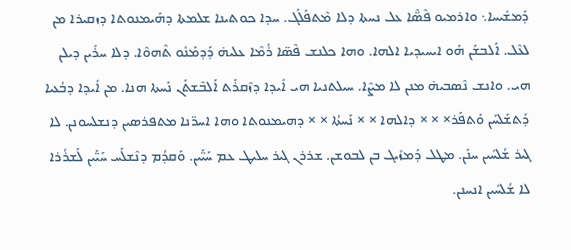ܕܰܡܫܺܝܚܐ܆ ܘܐܪܡܝܘ ܦܶܣ̈ܶܐ ܥܠ ܢܚܬܐ ܕܠܐ ܡܶܬܦܰܠܰܓ. ܚܕܐ ܟܘܬܝܢܐ ܫܠܡܬܐ ܕܗܰܝܡܢܘܬܐ ܕܙܩܝܪܐ ܡܢ ܠܥܶܠ. ܐܰܠܒܫܰܢ ܗܰܘ ܐܝܚܝܕܝܐ ܐܠܗܐ. ܘܗܐ ܟܠܢܫ ܦܶܣ̈ܐ ܪܳܡܶܐ ܥܠܝܗ̇ ܕܰܕܡܰܢܽܘ ܬܶܗܘܶܐ. ܕܠܐ ܚܪܺܝܢ ܕܝܠܢ ܗܝ. ܘܐܢܫ ܢܶܣܒܝܗ̇ ܡܢܢ ܠܐ ܡܨܶܐ. ܚܝܠܬܢܝܐ ܗܝ ܐܺܝܕܐ ܕܙܶܩܪܰܬ ܐܰܠܒܶܫܬܰܢ ܢܰܚܬܐ ܗܢܐ. ܡܢ ܐܺܝܕܐ ܕܒܳܥܝܐ ܕܰܬܫܰܠܚܰܢ ܘܰܬܦܰܪ× × × ܕܐܠܗܐ × × ܢܰܚܬܳܐ × × ܕܗܝܡܢܘܬܐ ܘܗܐ ܐܚܖ̈ܢܐ ܡܬܦܪܣܝܢ ܕܢܫܠܚܘܢܢ. ܠܐ ܓܝܪ ܫܳܠܚܺܝܢ ܚܢܰܢ. ܡܛܠ ܕܰܡܙܺܝܓ ܒܢ ܠܒܘܫܢ. ܫܪܪܢ ܓܝܪ ܚܠܝܛ ܥܡ ܚܰܝ̈ܰܝܢ. ܘܰܩܕܳܡ ܕܢܶܫܠܰܚ ܚܰܝ̈ܰܝܢ ܠܰܫܪܳܪܐ ܠܐ ܫܳܠܚܺܝܢ ܐܢܚܢܢ.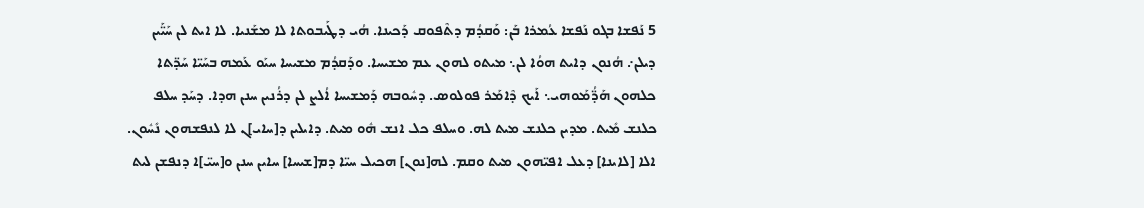5 ܢܰܦܫܐ ܒܓܘ ܢܰܦܫܐ ܥܳܡܪܐ ܒܰܢ: ܘܰܩܕܳܡ ܕܬܶܦܘܩ ܕܰܟܝܢܐ. ܗܳܝ ܕܛܰܝܒܘܬܐ ܠܐ ܡܫܰܢܝܐ. ܠܐ ܐܝܬ ܠܢ ܚܰܝ̈ܰܝܢ ܕܝܠܢ܇ ܗܳܢܘܢ ܕܐܝܬ ܗܘܳܐ ܠܢ܆ ܡܝܬܘ ܠܗܘܢ ܥܡ ܡܫܝܚܐ. ܘܕܰܩܕܳܡ ܡܫܝܚܐ ܚܝܰܘ ܥܰܡܗ ܒܚܰܝ̈ܐ ܚܰܕ̈ܬܐ ܟܠܗܘܢ ܗܰܕ̈ܳܡܰܘܗܝ܆ ܐܰܝܟ ܕܶܐܡܰܪ ܦܘܠܘܣ. ܕܚܽܘܒܗ ܕܰܡܫܝܚܐ ܐܳܠܨ ܠܢ ܕܪܳܢܝܢ ܚܢܢ ܗܕܐ. ܕܚܰܕ ܚܠܦ ܟܠܢܫ ܡܺܝܬ. ܡܕܝܢ ܟܠܢܫ ܡܝܬ ܠܗ. ܘܚܠܦ ܟܠ ܐܢܫ ܗܽܘ ܡܝܬ. ܕܐܝܠܝܢ ܕ[ܚܐܝ]ܢ ܠܐ ܠܢܦܫܗܘܢ ܢܺܚܽܘܢ. ܐܠܐ [ܠܐܝܢܐ] ܕܥܠ ܐܦܝ̈ܗܘܢ ܡܝܬ ܘܩܡ. ܠܗ[ܢܘܢ] ܗܟܝܠ ܚܝ̈ܐ ܕܡ[ܫܝܚܐ] ܚܐܝܢ ܚܢܢ ܘ[ܚܝ̈]ܐ ܕܢܦܫܢ ܠܝܬ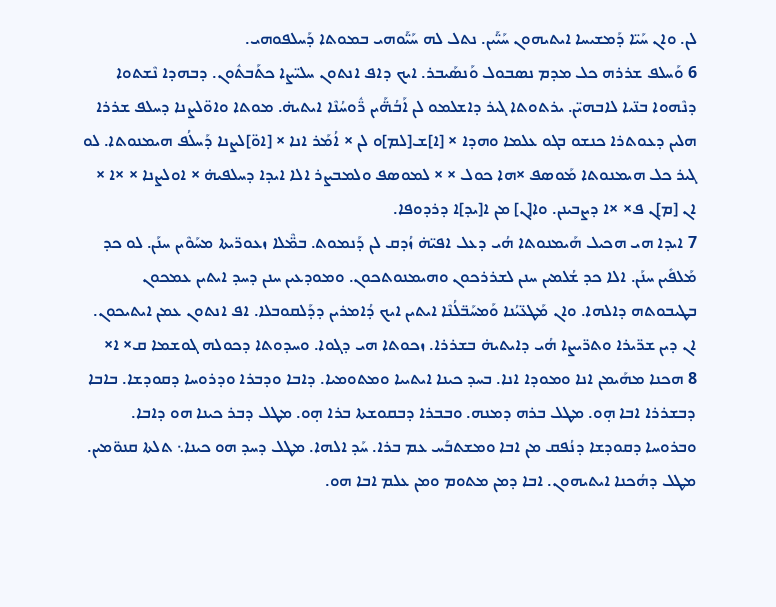ܠܢ. ܘܐܢ ܚܰܝ̈ܐ ܕܰܡܫܝܚܐ ܐܝܬܝܗܘܢ ܚܰܝ̈ܰܝܢ. ܢܬܠ ܠܗ ܚܰܝ̈ܰܘܗܝ ܒܡܘܬܐ ܕܰܚܠܦܘܗܝ.
6 ܘܰܚܠܦ ܫܪܪܗ ܟܠ ܡܕܡ ܢܣܒܘܠ ܘܰܢܣܰܝܒܪ. ܐܝܟ ܕܐܦ ܐܢܬܘܢ ܚܠܝ̈ܨܐ ܟܬܰܒܬܽܘܢ. ܕܒܗܕܐ ܢܶܫܬܘܐ ܕܢܶܗܘܐ ܒܢ̈ܝܐ ܠܐܒܗܝ̈ܢ. ܝܪܬܘܬܐ ܓܝܪ ܕܐܫܠܡܘ ܠܢ ܐܰܒܳܗ̈ܰܝܢ ܖ̈ܽܘܚܳܢܶܐ ܐܝܬܝܗ̇. ܡܘܬܐ ܘܐܘ̈ܠܨܢܐ ܕܚܠܦ ܫܪܪܐ ܗܠܝܢ ܕܥܘܬܪܐ ܟܢܫܘ ܒܓܘ ܥܠܡܐ ܘܗܕܐ × [ܐ]ܫ[ܠܡ]ܘ ܠܢ × ܐܳܡܰܪ ܐܢܐ × [ܐܘ̈]ܠܨܢܐ ܕܰܚܠܳܦ ܗܝܡܢܘܬܐ. ܠܘ ܓܝܪ ܟܠ ܗܝܡܢܘܬܐ ܡܰܘܣܦ ×ܗܐ ܟܘܠ × × ܠܡܘܣܦ ܘܠܡܒܨܪ ܐܠܐ ܐܝܕܐ ܕܚܠܦܝܗ̇ × ܐܘܠܨܢܐ × ×ܐ × ܐܢ [ܡ]ܢ ܦ× ×ܐ ܕܨܒܝܢܢ. ܘܐ[ܢ] ܡܢ ܐ[ܝܕ]ܐ ܕܪܕܘܦܐ.
7 ܐܝܕܐ ܗܝ ܗܟܝܠ ܗܰܝܡܢܘܬܐ ܗܳܝ ܕܥܠ ܐܦܝ̈ܗ̇ ܙܳܕܩ ܠܢ ܕܰܢܡܘܬ. ܒܡ̈ܶܠܐ ܙܥܘܖ̈ܝܬܐ ܡܚܰܘܶܝܢ ܚܢܰܢ. ܠܘ ܟܕ ܡܰܠܦܺܝܢ ܚܢܰܢ. ܐܠܐ ܟܕ ܫܳܠܡܝܢ ܚܢܢ ܠܫܪܪܟܘܢ ܘܗܝܡܢܘܬܟܘܢ. ܘܡܘܕܥܝܢ ܚܢܢ ܕܚܕ ܐܝܬܝܢ ܥܡܟܘܢ ܒܛܝܒܘܬܗ ܕܐܠܗܐ. ܘܐܢ ܡܰܛܥ̈ܝܳܢܐ ܘܰܡܚܰܒ̈ܠܳܢܶܐ ܐܝܬܝܢ ܐܝܟ ܕܳܐܡܪܝܢ ܕܕܰܠܩܘܒܠܐ. ܐܦ ܐܢܬܘܢ ܥܡܢ ܐܝܬܝܟܘܢ. ܐܢ ܕܝܢ ܫܖ̈ܝܪܐ ܘܬܖ̈ܝܨܐ ܗܳܝ ܕܐܝܬܝܗ̇ ܒܫܪܪܐ. ܙܟܘܬܐ ܗܝ ܕܓܘܐ. ܘܚܕܘܬܐ ܕܟܘܠܗ ܓܘܫܡܐ ܩ× ܐ×
8 ܗܟܢܐ ܡܗܰܝܡܢ ܐܢܐ ܘܡܘܕܐ ܐܢܐ. ܒܚܕ ܟܝܢܐ ܐܝܬܝܝܐ ܘܡܬܘܡܝܐ. ܕܐܒܐ ܘܕܒܪܐ ܘܕܪܘܚܐ ܕܩܘܕܫܐ. ܒܐܒܐ ܕܒܫܪܪܐ ܐܒܐ ܗ̣ܘ. ܡܛܠ ܒܪܗ ܕܡܢܗ. ܘܒܒܪܐ ܕܒܩܘܫܬܐ ܒܪܐ ܗ̣ܘ. ܡܛܠ ܕܒܪ ܟܝܢܐ ܗܘ ܕܐܒܐ. ܘܒܪܘܚܐ ܕܩܘܕܫܐ ܕܢܳܦܩ ܡܢ ܐܒܐ ܘܡܫܬܒܰܚ ܥܡ ܒܪܐ. ܚܰܕ ܐܠܗܐ. ܡܛܠ ܕܚܕ ܗܘ ܟܝܢܐ܆ ܬܠܬܐ ܩܢܘ̈ܡܝܢ. ܡܛܠ ܕܗܳܟܢܐ ܐܝܬܝܗܘܢ. ܐܒܐ ܕܡܢ ܡܬܘܡ ܘܡܢ ܥܠܡ ܐܒܐ ܗܘ.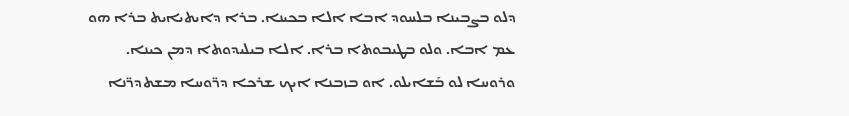ܕܠܘ ܒܨܒܝܢܐ ܒܠܚܘܕ ܐܒܐ ܐܠܐ ܒܟܝܢܐ. ܒܪܐ ܕܐܝܬܝܐܝܬ ܒܪܐ ܗܘ ܥܡ ܐܒܐ. ܘܠܘ ܒܛܝܒܘܬܐ ܒܪܐ. ܐܠܐ ܒܝܠܝܕܘܬܐ ܕܡܢ ܟܝܢܐ. ܘܪܘܚܐ ܠܘ ܒܰܫܐܝܠܘ. ܐܘ ܒܙܒܢܐ ܐܝܟ ܫܪܟܐ ܕܖ̈ܘܚܐ ܡܫܬܕܖ̈ܢܐ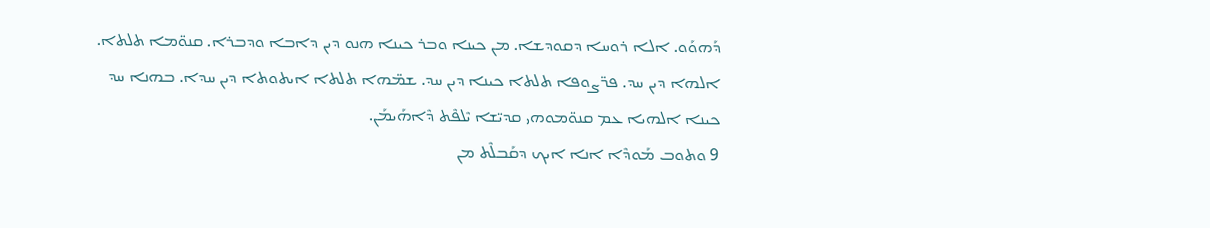ܕܰܗܘܰܘ. ܐܠܐ ܪܘܚܐ ܕܩܘܕܫܐ. ܡܢ ܟܝܢܐ ܘܒܪ ܟܝܢܐ ܗܢܘ ܕܝܢ ܕܐܒܐ ܘܕܒܪܐ. ܩܢܘ̈ܡܐ ܬܠܬܐ. ܐܠܗܐ ܕܝܢ ܚܕ. ܦܖ̈ܨܘܦܐ ܬܠܬܐ ܟܝܢܐ ܕܝܢ ܚܕ. ܫܡ̈ܗܐ ܬܠܬܐ ܐܝܬܘܬܐ ܕܝܢ ܚܕܐ. ܒܗܢܐ ܚܕ ܟܝܢܐ ܐܠܗܝܐ ܥܡ ܩܢܘ̈ܡܘܗܝ ܩܕܝ̈ܫܐ ܝܶܠܦܶܬ ܕܶܐܗܰܝܡܰܢ.
9 ܘܬܘܒ ܡܰܘܕܶܐ ܐܢܐ ܐܝܟ ܕܩܰܒܠܶܬ ܡܢ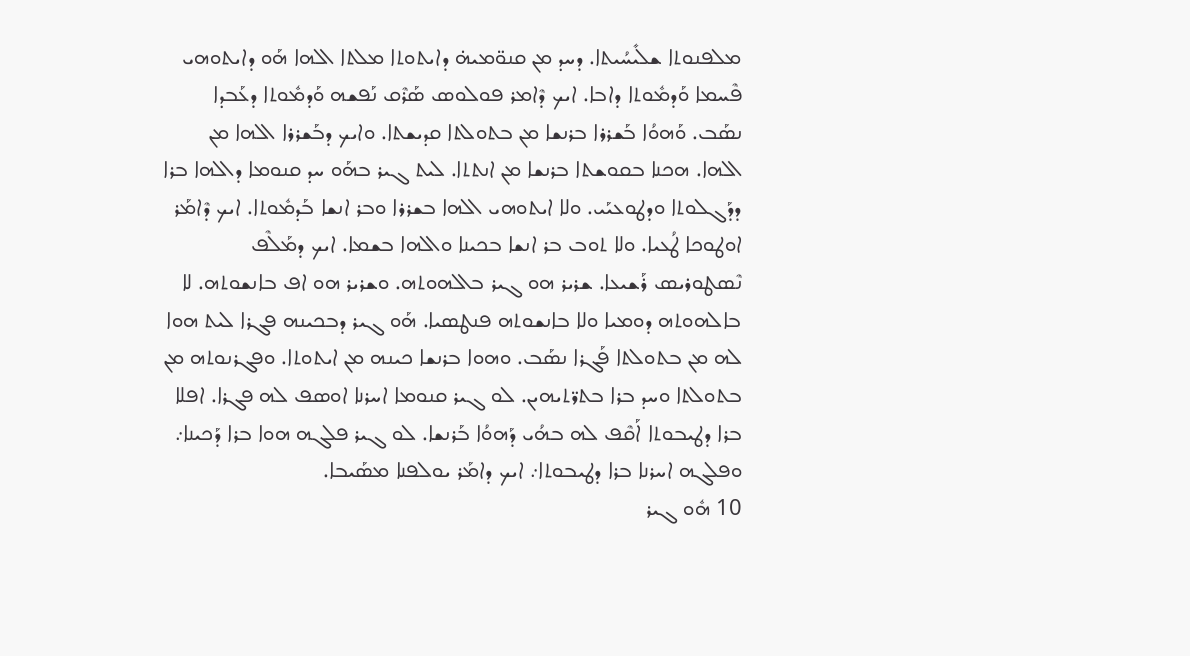ܡܠܦܢܘܬܐ ܫܠܺܝܚܳܝܬܐ. ܕܚܕ ܡܢ ܩܢܘ̈ܡܝܗ̇ ܕܐܝܬܘܬܐ ܡܠܬܐ ܐܠܗܐ ܗܰܘ ܕܐܝܬܘܗܝ ܦܶܚܡܐ ܘܰܕܡܽܘܬܐ ܕܐܒܐ. ܐܝܟ ܕܶܐܡܪ ܦܘܠܘܣ ܣܰܪܶܩ ܢܰܦܫܗ ܘܰܕܡܽܘܬܐ ܕܥܰܒܕܐ ܢܣܰܒ. ܘܰܗܘܳܐ ܒܰܫܪܪܐ ܒܪܢܫܐ ܡܢ ܒܬܘܠܬܐ ܩܕܝܫܬܐ. ܘܐܝܟ ܕܒܰܫܪܪܐ ܐܠܗܐ ܡܢ ܐܠܗܐ. ܗܟܢܐ ܒܩܘܫܬܐ ܒܪܢܫܐ ܡܢ ܐܢܬܬܐ. ܠܝܬ ܓܝܪ ܒܗܰܘ ܚܕ ܩܢܘܡܐ ܕܐܠܗܐ ܒܪܐ ܕܕܰܓܠܘܬܐ ܘܕܛܘܥܝܰܝ. ܘܠܐ ܐܝܬܘܗܝ ܐܠܗܐ ܒܫܪܪܐ ܘܒܪ ܐܢܫܐ ܒܰܕܡܽܘܬܐ. ܐܝܟ ܕܶܐܡܰܪ ܐܘܛܘܟܐ ܛܳܥܝܐ. ܘܠܐ ܬܘܒ ܒܪ ܐܢܫܐ ܒܟܝܢܐ ܘܐܠܗܐ ܒܫܡܐ. ܐܝܟ ܕܡܰܠܶܦ ܢܶܣܛܘܪܝܣ ܪܰܫܝܥܐ. ܫܪܝܪ ܗܘ ܓܝܪ ܒܐܠܗܘܬܗ. ܘܫܪܝܪ ܗܘ ܐܦ ܒܐܢܫܘܬܗ. ܠܐ ܒܐܠܗܘܬܗ ܕܘܡܝܐ ܘܠܐ ܒܐܢܫܘܬܗ ܦܢܛܣܝܐ. ܗܰܘ ܓܝܪ ܕܒܟܝܢܗ ܦܓܪܐ ܠܝܬ ܗܘܐ ܠܗ ܡܢ ܒܬܘܠܬܐ ܦܰܓܪܐ ܢܣܰܒ. ܘܗܘܐ ܒܪܢܫܐ ܟܝܢܗ ܡܢ ܐܝܬܘܬܐ. ܘܦܓܪܢܘܬܗ ܡܢ ܒܬܘܠܬܐ ܘܚܕ ܒܪܐ ܒܬܖ̈ܬܝܗܝܢ. ܠܘ ܓܝܪ ܩܢܘܡܐ ܐܚܪܢܐ ܐܘܣܦ ܠܗ ܦܓܪܐ. ܐܦܠܐ ܒܪܐ ܕܛܝܒܘܬܐ ܐܰܩܶܦ ܠܗ ܒܗܳܝ ܕܰܗܘܳܐ ܒܰܪܢܫܐ. ܠܘ ܓܝܪ ܦܠܓܗ ܗܘܐ ܒܪܐ ܕܰܟܝܢܐ܇ ܘܦܠܓܗ ܐܚܪܢܐ ܒܪܐ ܕܛܝܒܘܬܐ܇ ܐܝܟ ܕܐܡܰܪ ܝܘܠܦܢܐ ܡܣܰܝܒܐ.
10 ܗܽܘ ܓܝܪ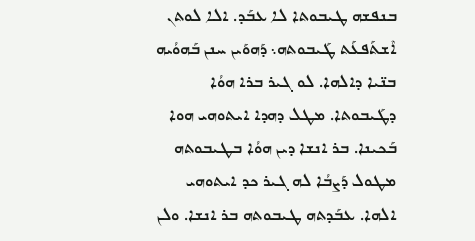ܒܢܦܫܗ ܛܝܒܘܬܐ ܠܐ ܥܒܰܕ. ܐܠܐ ܠܘܬܢ ܐܶܫܬܰܦܥܰܬ ܛܰܝܒܘܬܗ܆ ܕܰܗܘܰܝܢ ܚܢܢ ܒܰܗܘܳܝܗ ܒܢ̈ܝܐ ܕܐܠܗܐ. ܠܘ ܓܝܪ ܒܪܐ ܗܘܳܐ ܕܛܰܝܒܘܬܐ. ܡܛܠ ܕܗܕܐ ܐܝܬܘܗܝ ܗܘܐ ܒܰܟܝܢܐ. ܒܪ ܐܢܫܐ ܕܝܢ ܗܘܳܐ ܒܛܝܒܘܬܗ ܡܛܘܠ ܕܰܨܒܳܐ ܠܗ ܓܝܪ ܟܕ ܐܝܬܘܗܝ ܐܠܗܐ. ܥܒܰܕܬܗ ܛܝܒܘܬܗ ܒܪ ܐܢܫܐ. ܘܠܢ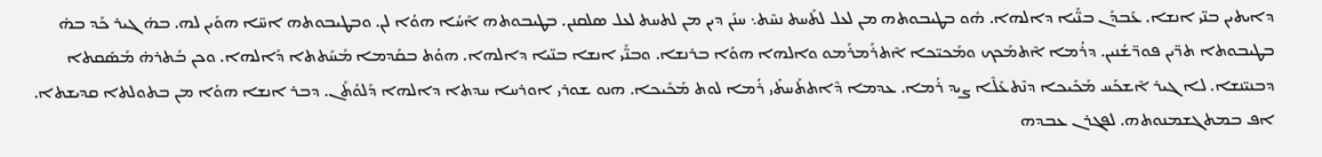ܕܐܝܬܝܢ ܒܢ̈ܝ ܐܢܫܐ. ܥܰܒܕܰܢ ܒܢ̈ܰܝܐ ܕܐܠܗܐ. ܗܽܘ ܒܛܝܒܘܬܗ ܡܢ ܠܥܠ ܠܬܰܚܬ ܢܚܶܬ܆ ܚܢܰܢ ܕܝܢ ܡܢ ܠܬܚܬ ܠܥܠ ܣܠܩܢܢ. ܒܛܝܒܘܬܗ ܐܰܚܳܐ ܗܘܳܐ ܠܢ. ܘܒܛܝܒܘܬܗ ܐܚ̈ܐ ܗܘܰܝܢ ܠܗ. ܒܗ̇ ܓܝܪ ܟܰܕ ܒܗ̇ ܒܛܝܒܘܬܐ ܬܖ̈ܝܢ ܦܘܖ̈ܫܳܢܝܢ. ܕܪܳܡܐ ܐܶܬܡܰܟܟ ܘܡܰܟܝ̈ܟܐ ܐܶܬܪܰܡܪܰܡܘ ܘܐܠܗܐ ܗܘܳܐ ܒܪܢܫܐ. ܘܒܢ̈ܰܝ ܐܢܫܐ ܒܢ̈ܝܐ ܕܐܠܗܐ. ܗܘܳܬ ܒܩܰܕܡܐ ܡܰܚܰܬܬܐ ܕܰܐܠܗܐ. ܘܟܢ ܒܳܬܪܗ̇ ܡܰܣܰܩܬܐ ܕܒܢܝ̈ܢܫܐ. ܠܐ ܓܝܪ ܐܶܫܟܰܚ ܡܰܟܺܝܟܐ ܕܢܶܬܥܰܠܶܐ ܨܝܕ ܪܳܡܐ. ܥܕܡܐ ܕܶܐܬܬܰܚܬܺܝ ܪܳܡܐ ܠܘܬ ܡܰܟܺܝܟܐ. ܗܢܘ ܫܘܪܝ ܐܘܪܚܐ ܚܕܬܐ ܕܐܠܗܐ ܕܰܠܘܳܬܰܢ. ܕܒܪ ܐܢܫܐ ܗܘܳܐ ܡܢ ܒܬܘܠܬܐ ܩܕܝܫܬܐ. ܐܦ ܒܡܬܓܫܡܢܘܬܗ. ܠܦܓܪܢ ܥܒܕܗ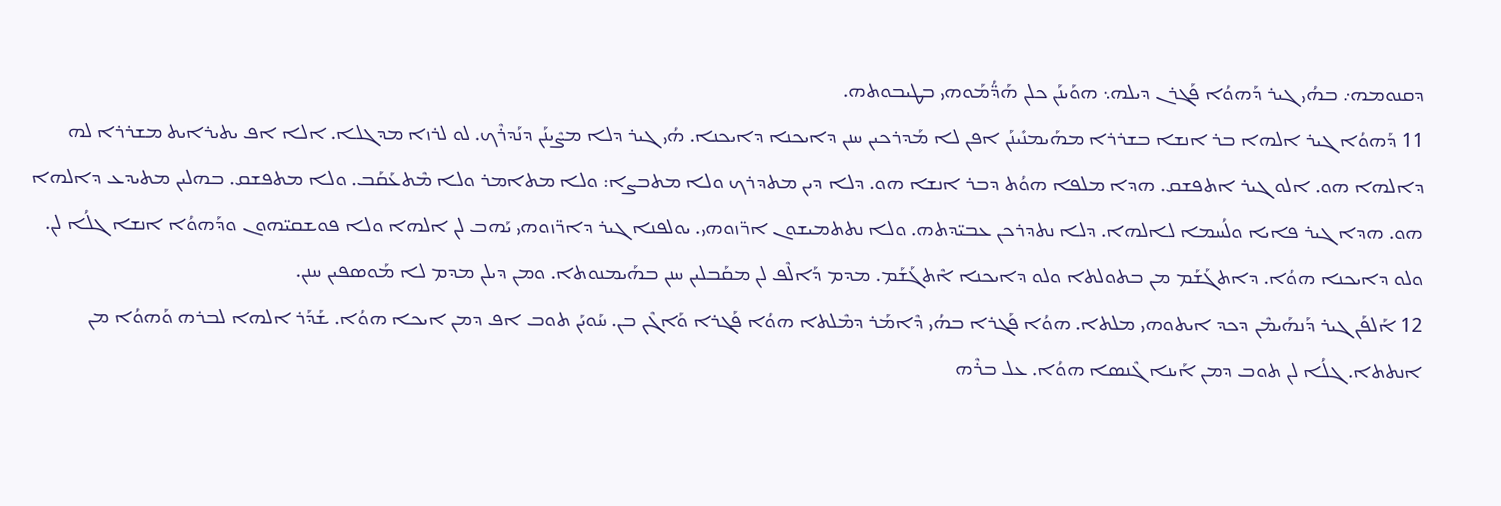ܕܩܢܘܡܗ܇ ܒܗܳܝ ܓܝܪ ܕܰܗܘܳܐ ܦܰܓܪܢ ܕܝܠܗ܆ ܗܘܰܝܢܰܢ ܟܠܢ ܗܰܕ̈ܳܡܰܘܗܝ ܒܛܝܒܘܬܗ.
11 ܕܰܗܘܳܐ ܓܝܪ ܐܠܗܐ ܒܪ ܐܢܫܐ ܒܫܪܪܐ ܡܗܰܝܡܢܺܝܢܰܢ ܐܦܢ ܠܐ ܡܰܕܪܟܝܢ ܚܢܢ ܕܐܝܟܢܐ ܕܐܝܟܢܐ. ܗܳܝ ܓܝܪ ܕܠܐ ܡܨܶܝܢܰܢ ܕܢܰܕܪܶܟ. ܠܘ ܠܪܙܐ ܡܕܓܠܐ. ܐܠܐ ܐܦ ܝܬܝܪܐܝܬ ܡܫܪܪܐ ܠܗ ܕܐܠܗܐ ܗܘ. ܐܠܘ ܓܝܪ ܐܬܦܫܩ. ܗܕܐ ܡܠܦܐ ܗܘܳܬ ܕܒܪ ܐܢܫܐ ܗܘ. ܕܠܐ ܕܝܢ ܡܬܕܪܟ ܘܠܐ ܡܬܒܨܐ: ܘܠܐ ܡܬܐܡܪ ܘܠܐ ܡܶܬܥܰܩܰܒ. ܘܠܐ ܡܬܦܫܩ. ܒܗܠܝܢ ܡܬܝܕܥ ܕܐܠܗܐ ܗܘ. ܗܕܐ ܓܝܪ ܦܐܝܐ ܘܠܳܚܡܐ ܠܐܠܗܐ. ܕܠܐ ܢܬܕܪܟܢ ܥܒܝ̈ܕܬܗ. ܘܠܐ ܢܬܬܡܝܫܘܢ ܐܖ̈ܙܘܗܝ. ܝܘܠܦܢܐ ܓܝܪ ܕܐܖ̈ܙܘܗܝ ܝܰܗܒ ܠܢ ܐܠܗܐ ܘܠܐ ܦܘܫܩܝ̈ܗܘܢ ܘܕܰܗܘܳܐ ܐܢܫܐ ܓܠܳܐ ܠܢ. ܘܠܘ ܕܐܝܟܢܐ ܗܘܳܐ. ܕܐܬܓܰܫܰܡ ܡܢ ܒܬܘܠܬܐ ܘܠܘ ܕܐܝܟܢܐ ܐܶܬܓܰܫܰܡ. ܡܕܡ ܕܰܐܠܶܦ ܠܢ ܡܩܰܒܠܝܢ ܚܢܢ ܒܗܰܝܡܢܘܬܐ. ܘܡܢ ܕܝܠܢ ܡܕܡ ܠܐ ܡܰܘܣܦܝܢ ܚܢܢ.
12 ܐܰܠܦܰܢ ܓܝܪ ܕܰܢܗܰܝܡܶܢ ܕܟܕ ܐܝܬܘܗܝ ܡܠܬܐ. ܗܘܳܐ ܦܰܓܪܐ ܒܗܳܝ ܕܶܐܡܰܪ ܕܡܶܠܬܐ ܗܘܳܐ ܦܰܓܪܐ ܘܰܐܓܶܢ ܒܢ. ܚܰܘܝܰܢ ܬܘܒ ܐܦ ܕܡܢ ܐܝܟܐ ܗܘܳܐ. ܫܰܕܰܪ ܐܠܗܐ ܠܒܪܗ ܘܰܗܘܳܐ ܡܢ ܐܢܬܬܐ. ܓܠܳܐ ܠܢ ܬܘܒ ܕܡܢ ܐܰܝܢܐ ܓܶܢܣܐ ܗܘܳܐ. ܥܠ ܒܪܶܗ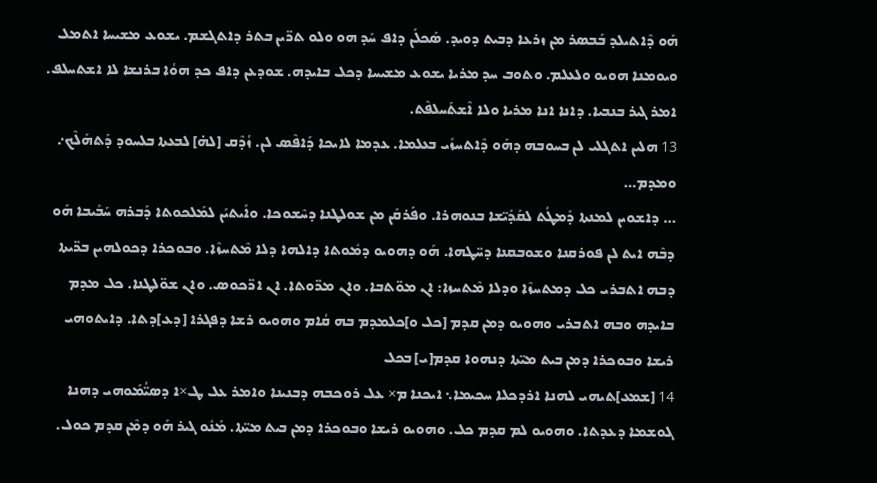ܗܰܘ ܕܶܐܬܝܠܕ ܒܰܒܣܪ ܡܢ ܙܪܥܐ ܕܒܝܬ ܕܘܝܕ. ܣܰܟܠܰܢ ܕܐܦ ܚܰܕ ܗܘ ܘܠܘ ܬܖ̈ܝܢ ܒܬܪ ܕܐܬܓܫܡ. ܝܫܘܥ ܡܫܝܚܐ ܐܬܡܠ ܘܝܘܡܢܐ ܗܘܝܘ ܘܠܥܠܡ. ܘܬܘܒ ܚܕ ܡܪܝܐ ܝܫܘܥ ܡܫܝܚܐ ܕܟܠ ܒܐܝܕܗ. ܫܘܕܥܢ ܕܐܦ ܟܕ ܗܘܳܐ ܒܪܢܫܐ ܠܐ ܐܫܬܚܠܦ. ܐܡܪ ܓܝܪ ܒܢܒܝܐ. ܕܐܢܐ ܐܢܐ ܡܪܝܐ ܘܠܐ ܐܶܫܬܰܚܠܦܶܬ.
13 ܗܠܝܢ ܐܬܓܠܝ ܠܢ ܒܚܘܒܗ ܕܗܰܘ ܕܶܐܬܚܙܺܝ ܒܥܠܡܐ. ܥܕܡܐ ܠܐܝܟܐ ܕܰܐܦܶܣ ܠܢ. ܙܳܕܶܩ [ܠܗ̇] ܠܒܥܬܐ ܒܠܚܘܕ ܕܰܬܗܰܠܶܟ܇ ܘܡܕܡ…
… ܕܐܫܘܝܢ ܠܡܢܬܐ ܕܰܡܛܳܬ ܠܩܰܕܺܝ̈ܫܐ ܒܢܘܗܪܐ. ܘܦܰܪܩܰܢ ܡܢ ܫܘܠܛܢܐ ܕܚܶܫܘܟܐ. ܘܐܰܝܬܝܰܢ ܠܡܰܠܟܘܬܐ ܕܰܒܪܗ ܚܰܒܺܝܒܐ ܗܰܘ ܕܒܶܗ ܐܝܬ ܠܢ ܦܘܪܩܢܐ ܘܫܘܒܩܢܐ ܕܚ̈ܛܗܐ. ܗܰܘ ܕܗܘܝܘ ܕܡܽܘܬܐ ܕܐܠܗܐ ܕܠܐ ܡܶܬܚܙܶܐ. ܘܒܘܟܪܐ ܕܟܘܠܗܝܢ ܒܖ̈ܝܬܐ ܕܒܗ ܐܬܒܪܝ ܟܠ ܕܡܬܚܙܶܐ ܘܕܠܐ ܡܶܬܚܙܐ: ܐܢ ܡܘ̈ܬܒܐ. ܘܐܢ ܡܖ̈ܘܬܐ. ܐܢ ܐܖ̈ܟܘܣ. ܘܐܢ ܫܘ̈ܠܛܢܐ. ܟܠ ܡܕܡ ܒܐܝܕܗ ܘܒܗ ܐܬܒܪܝ ܘܗܘܝܘ ܕܡܢ ܩܕܡ [ܟܠ ܘ]ܟܠܡܕܡ ܒܗ ܩܳܐܡ ܘܗܘܝܘ ܪܫܐ ܕܦܓܪܐ [ܕܥ]ܕܬܐ. ܕܐܝܬܘܗܝ ܪܝܫܐ ܘܒܘܟܪܐ ܕܡܢ ܒܝܬ ܡܝ̈ܬܐ ܕܢܗܘܐ ܩܕܡ[ܝ] ܒܟܠ
14 [ܫܡܥ]ܬܝܗܝ ܠܗܢܐ ܐܪܕܟܠܐ ܚܟܝܡܐ܆ ܐܝܟܢܐ ܡ× ܥܠ ܪܘܟܒܗ ܕܒܢܝܢܐ ܘܐܡܪ ܥܠ ܛ×ܐ ܕܣܝ̈ܳܡܰܘܗܝ ܕܗܢܐ ܓܘܫܡܐ ܕܥܕܬܐ. ܘܗܘܝܘ ܠܡ ܩܕܡ ܟܠ. ܘܗܘܝܘ ܪܝܫܐ ܘܒܘܟܪܐ ܕܡܢ ܒܝܬ ܡܝ̈ܬܐ. ܡܰܢܽܘ ܓܝܪ ܗܰܘ ܕܡܶܢ ܩܕܡ ܟܘܠ.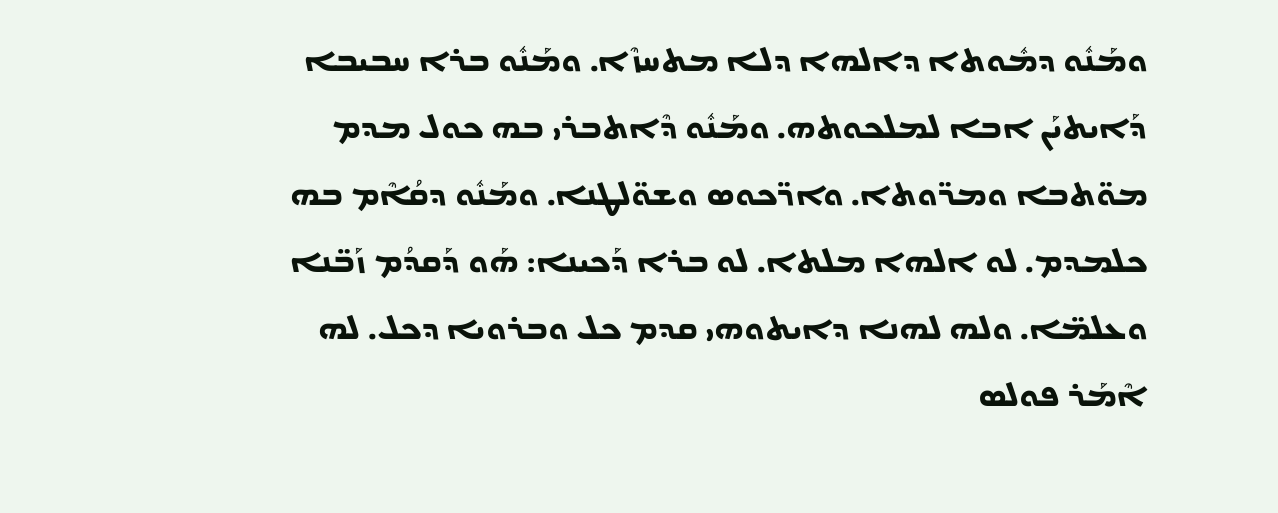ܘܡܰܢܽܘ ܕܡܽܘܬܐ ܕܐܠܗܐ ܕܠܐ ܡܬܚܙܶܐ. ܘܡܰܢܽܘ ܒܪܐ ܚܒܝܒܐ ܕܰܐܝܬܝܰܢ ܐܒܐ ܠܡܠܟܘܬܗ. ܘܡܰܢܽܘ ܕܶܐܬܒܪܝ ܒܗ ܟܘܠ ܡܕܡ ܡܘ̈ܬܒܐ ܘܡܖ̈ܘܬܐ. ܘܐܖ̈ܟܘܣ ܘܫܘ̈ܠܛܢܐ. ܘܡܰܢܽܘ ܕܩܳܐܶܡ ܒܗ ܟܠܡܕܡ. ܠܘ ܐܠܗܐ ܡܠܬܐ. ܠܘ ܒܪܐ ܕܰܟܝܢܐ: ܗܰܘ ܕܰܩܕܳܡ ܙܰܒ̈ܢܐ ܘܥܠܡ̈ܐ. ܘܠܗ ܠܗܢܐ ܕܐܝܬܘܗܝ ܩܕܡ ܟܠ ܘܒܪܘܝܐ ܕܟܠ. ܠܗ ܐܶܡܰܪ ܦܘܠܣ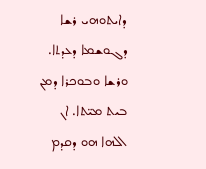ܕܐܝܬܘܗܝ ܪܫܐ ܕܓܘܫܡܐ ܕܥܕܬܐ. ܘܪܫܐ ܘܒܘܟܪܐ ܕܡܢ ܒܝܬ ܡܝ̈ܬܐ. ܐܢ ܐܠܗܐ ܗܘ ܕܩܕܡ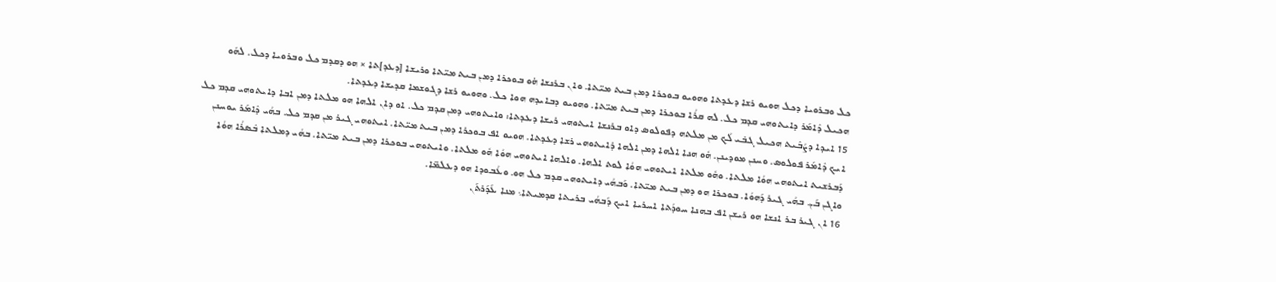ܟܠ ܘܒܪܘܝܐ ܕܟܠ ܗܘܝܘ ܪܫܐ ܕܥܕܬܐ ܘܗܘܝܘ ܒܘܟܪܐ ܕܡܢ ܒܝܬ ܡܝ̈ܬܐ. ܘܐܢ ܒܪܢܫܐ ܗ̇ܘ ܒܘܟܪܐ ܕܡܢ ܒܝܬ ܡܝ̈ܬܐ ܘܪܝܫܐ [ܕܥܕ]ܬܐ × ܗܘ ܕܩܕܡ ܟܠ ܘܒܪܘܝܐ ܕܟܠ. ܠܗܰܘ ܗܟܝܠ ܕܶܐܡܰܪ ܕܐܝܬܘܗܝ ܩܕܡ ܟܠ. ܠܗ ܩܪܳܐ ܒܘܟܪܐ ܕܡܢ ܒܝܬ ܡܝ̈ܬܐ. ܘܗܘܝܘ ܕܒܐܝܕܗ ܗܘܐ ܟܠ. ܘܗܘܝܘ ܪܫܐ ܕܓܘܫܡܐ ܩܕܝܫܐ ܕܥܕܬܐ.
15 ܐܝܕܐ ܕܨܳܒܶܝܬ ܗܟܝܠ ܓܒܺܝ ܠܳܟ ܡܢ ܡܠܬܗ ܕܦܘܠܘܣ ܕܐܘ ܒܪܢܫܐ ܐܝܬܘܗܝ ܪܝܫܐ ܕܥܕܬܐ: ܘܐܝܬܘܗܝ ܕܡܢ ܩܕܡ ܟܠ. ܐܘ ܕܐܢ ܐܠܗܐ ܗܘ ܡܠܬܐ ܕܡܢ ܐܒܐ ܕܐܝܬܘܗܝ ܩܕܡ ܟܠ ܐܝܟ ܕܶܐܡܰܪ ܦܘܠܘܣ. ܘܚܢܢ ܡܘܕܝܢܢ. ܗܽܘ ܗܢܐ ܐܠܗܐ ܕܡܢ ܐܠܗܐ ܕܺܐܝܬܘܗܝ ܪܫܐ ܕܥܕܬܐ. ܗܘܝܘ ܐܦ ܒܘܟܪܐ ܕܡܢ ܒܝܬ ܡܝ̈ܬܐ. ܐܝܬܘܗܝ ܓܝܪ ܡܢ ܩܕܡ ܟܠ. ܒܗܳܝ ܕܶܐܡܰܪ ܝܘܚܢܢ ܕܰܒܪܫܝܬ ܐܝܬܘܗܝ ܗܘܳܐ ܡܠܬܐ. ܘܗܽܘ ܡܠܬܐ ܐܝܬܘܗܝ ܗܘܳܐ ܠܘܬ ܐܠܗܐ. ܘܐܠܗܐ ܐܝܬܘܗܝ ܗܘܳܐ ܗܽܘ ܡܠܬܐ. ܘܐܝܬܘܗܝ ܒܘܟܪܐ ܕܡܢ ܒܝܬ ܡܝ̈ܬܐ. ܒܗܳܝ ܕܡܠܬܐ ܒܶܣܪܳܐ ܗܘܳܐ ܘܐܓܢ ܒܰܢ. ܒܗܳܝ ܓܝܪ ܕܰܗܘܳܐ. ܒܘܟܪܐ ܗܘ ܕܡܢ ܒܝܬ ܡܝ̈ܬܐ. ܘܰܒܗܳܝ ܕܐܝܬܘܗܝ ܩܕܡ ܟܠ ܗܘ. ܘܥܳܒܘܕܐ ܗܘ ܕܥܠܡ̈ܐ.
16 ܐܢ ܓܝܪ ܒܪ ܐܢܫܐ ܗܘ ܪܝܫܢ ܐܦ ܒܗܢܐ ܚܘܕܳܬܐ ܐܚܪܝܐ ܐܝܟ ܕܰܒܗܳܝ ܒܪܝܬܐ ܩܕܡܝܬܐ܆ ܡܢܐ ܥܰܕܰܪܬܰܢ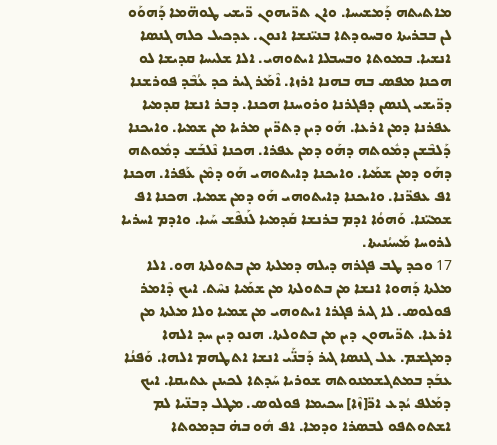ܡܐܬܝܬܗ ܕܰܡܫܝܚܐ. ܘܐܢ ܬܖ̈ܝܗܘܢ ܖ̈ܝܫܝ ܛܘܗ̈ܡܐ ܕܰܗܘܰܘ ܠܢ ܒܒܪܝܬܐ ܘܒܚܘܕܬܐ ܒܢܝ̈ܢܫܐ ܐܢܘܢ. ܥܕܟܝܠ ܟܠܗ ܓܢܣܐ ܐܢܫܝܐ. ܒܡܘܬܐ ܘܒܚܒܠܐ ܐܝܬܘܗܝ. ܐܠܐ ܫܠܝܚܐ ܩܕܝܫܐ ܠܘ ܗܟܢܐ ܡܦܣ ܒܗ ܒܗܢܐ ܐܪܙܐ. ܐܶܡܰܪ ܓܝܪ ܟܕ ܥܳܒܶܕ ܦܘܪܫܢܐ ܕܖ̈ܝܫܝ ܓܢܣܢ ܕܦܓܪܢܐ ܘܪܘܚܢܐ ܗܟܢܐ. ܕܒܪ ܐܢܫܐ ܩܕܡܝܐ ܥܦܪܢܐ ܕܡܢ ܐܪܥܐ. ܗܰܘ ܕܝܢ ܕܬܖ̈ܝܢ ܡܪܝܐ ܡܢ ܫܡܝܐ. ܘܐܝܟܢܐ ܕܰܠܒܶܫܢ ܕܡܽܘܬܗ ܕܗܰܘ ܕܡܢ ܥܦܪܐ. ܗܟܢܐ ܢܶܠܒܰܫ ܕܡܽܘܬܗ ܕܗܰܘ ܕܡܢ ܫܡܰܝܐ. ܘܐܝܟܢܐ ܕܐܝܬܘܗܝ ܗܰܘ ܕܡܶܢ ܥܰܦܪܐ. ܗܟܢܐ ܐܦ ܥܦܖ̈ܢܐ. ܘܐܝܟܢܐ ܕܐܝܬܘܗܝ ܗܰܘ ܕܡܢ ܫܡܝܐ. ܗܟܢܐ ܐܦ ܫܡܝ̈ܢܐ. ܘܰܗܘܳܐ ܐܕܡ ܒܪܢܫܐ ܩܰܕܡܝܐ ܠܰܢܦܶܫ ܚܰܝܐ. ܘܐܕܡ ܐܚܪܝܐ ܠܪܘܚܐ ܡܰܚܝܳܢܝܬܐ.
17 ܘܟܕ ܛܒ ܦܓܪܗ ܕܝܠܗ ܕܡܠܬܐ ܡܢ ܒܬܘܠܬܐ ܗܘ. ܐܠܐ ܡܠܬܐ ܕܰܗܘܐ ܐܢܫܐ ܡܢ ܒܬܘܠܬܐ ܡܢ ܫܡܰܝܐ ܢܚܶܬ. ܐܝܟ ܕܶܐܡܪ ܦܘܠܘܣ. ܠܐ ܓܝܪ ܦܓܪܐ ܐܝܬܘܗܝ ܡܢ ܫܡܝܐ ܘܠܐ ܡܠܬܐ ܡܢ ܐܪܥܐ. ܬܖ̈ܝܗܘܢ ܕܝܢ ܡܢ ܒܬܘܠܬܐ. ܗܢܘ ܕܝܢ ܚܕ ܐܠܗܐ ܕܡܓܫܡ. ܥܠ ܓܢܣܐ ܓܝܪ ܕܰܒܢ̈ܰܝ ܐܢܫܐ ܐܬܛܗܡ ܐܠܗܐ. ܘܰܦܢܳܐ ܥܒܰܕ ܒܡܬܓܫܡܢܘܬܗ ܫܘܪܝܐ ܚܰܕܬܐ ܠܟܝܢܢ ܥܬܝܩܐ. ܐܝܟ ܕܡܰܠܦ ܝܳܕܥ ܐܖ̈[ܙܶܐ] ܚܟܝܡܐ ܦܘܠܘܣ. ܡܛܠ ܕܒܢ̈ܝܐ ܠܡ ܐܫܬܘܬܦܘ ܠܒܣܪܐ ܘܕܡܐ. ܐܦ ܗܽܘ ܒܗ̇ ܒܕܡܘܬܐ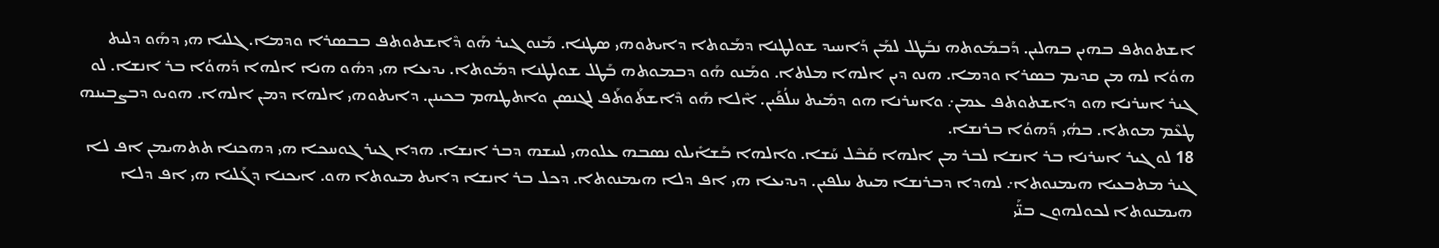ܐܫܬܘܬܦ ܒܗܝܢ ܒܗܠܝܢ. ܕܰܒܡܰܘܬܗ ܢܒܰܛܠ ܠܡܰܢ ܕܰܐܚܝܕ ܫܘܠܛܢܐ ܕܡܰܘܬܐ ܕܐܝܬܘܗܝ ܣܛܢܐ. ܡܰܢܘ ܓܝܪ ܗܰܘ ܕܶܐܫܬܘܬܦ ܒܒܣܪܐ ܘܕܡܐ. ܓܠܝܐ ܗܝ ܕܗܰܘ ܕܠܝܬ ܗܘܳܐ ܠܗ ܡܢ ܩܕܝܡ ܒܣܪܐ ܘܕܡܐ. ܗܢܘ ܕܝܢ ܐܠܗܐ ܡܠܬܐ. ܘܡܰܢܘ ܗܰܘ ܕܒܡܘܬܗ ܒܰܛܠ ܫܘܠܛܢܐ ܕܡܰܘܬܐ. ܝܕܝܥܐ ܗܝ ܕܗܽܘ ܗܢܐ ܐܠܗܐ ܕܰܗܘܳܐ ܒܪ ܐܢܫܐ. ܠܘ ܓܝܪ ܐܚܪܢܐ ܗܘ ܕܐܫܬܘܬܦ ܥܡܢ܇ ܘܐܚܪܢܐ ܗܘ ܕܡܺܝܬ ܚܠܳܦܰܝܢ. ܐܶܠܐ ܗܰܘ ܕܶܐܫܬܰܘܬܰܦ ܠܓܢܣܢ ܘܐܬܛܗܡ ܒܟܝܢܢ. ܕܐܝܬܘܗܝ ܐܠܗܐ ܕܡܢ ܐܠܗܐ. ܗܘܝܘ ܕܒܨܒܝܢܗ ܛܥܶܡ ܡܘܬܐ. ܒܗܳܝ ܕܰܗܘܳܐ ܒܪܢܫܐ.
18 ܠܘ ܓܝܪ ܐܚܪܢܐ ܒܪ ܐܢܫܐ ܠܒܪ ܡܢ ܐܠܗܐ ܩܰܒܶܠ ܚܰܫܐ. ܘܐܠܗܐ ܒܰܫܐܺܝܠܘ ܢܣܒܗ ܥܠܘܗܝ ܠܚܫܗ ܕܒܪ ܐܢܫܐ. ܗܕܐ ܓܝܪ ܓܘܚܟܐ ܗܝ ܕܗܟܢܐ ܬܬܗܝܡܢ ܐܦ ܠܐ ܓܝܪ ܡܬܒܥܝܐ ܗܝܡܢܘܬܐ܇ ܠܗܕܐ ܕܒܪܢܫܐ ܡܝܬ ܚܠܦܝܢ. ܕܝܕܝܥܐ ܗܝ ܐܦ ܕܠܐ ܗܝܡܢܘܬܐ. ܕܟܠ ܒܪ ܐܢܫܐ ܕܐܝܬ ܡܝܘܬܐ ܗܘ. ܐܝܟܢܐ ܕܓܰܠܝܐ ܗܝ ܐܦ ܕܠܐ ܗܝܡܢܘܬܐ ܠܟܘܠܗܘܢ ܒܢ̈ܰܝ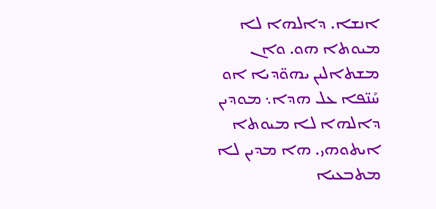ܐܢܫܐ. ܕܐܠܗܐ ܠܐ ܡܝܘܬܐ ܗܘ. ܘܐܢ ܡܫܬܐܠܝܢ ܝܗܘ̈ܕܝܐ ܐܘ ܚܰܢ̈ܦܐ ܥܠ ܗܕܐ܆ ܡܘܕܝܢ ܕܐܠܗܐ ܠܐ ܡܝܘܬܐ ܐܝܬܘܗܝ. ܗܐ ܡܕܝܢ ܠܐ ܡܬܒܥܝܐ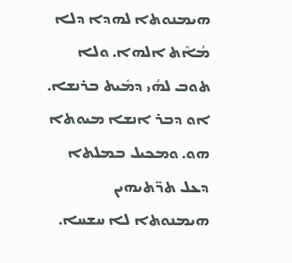ܗܝܡܢܘܬܐ ܠܗܕܐ ܕܠܐ ܡܳܐܶܬ ܐܠܗܐ. ܘܠܐ ܬܘܒ ܠܗܳܝ ܕܡܺܝܬ ܒܪܢܫܐ. ܐܘ ܕܒܪ ܐܢܫܐ ܡܝܘܬܐ ܗܘ. ܘܡܟܝܠ ܒܡܠܬܐ ܕܥܠ ܬܖ̈ܬܝܗܝܢ ܗܝܡܢܘܬܐ ܠܐ ܚܫܚܐ.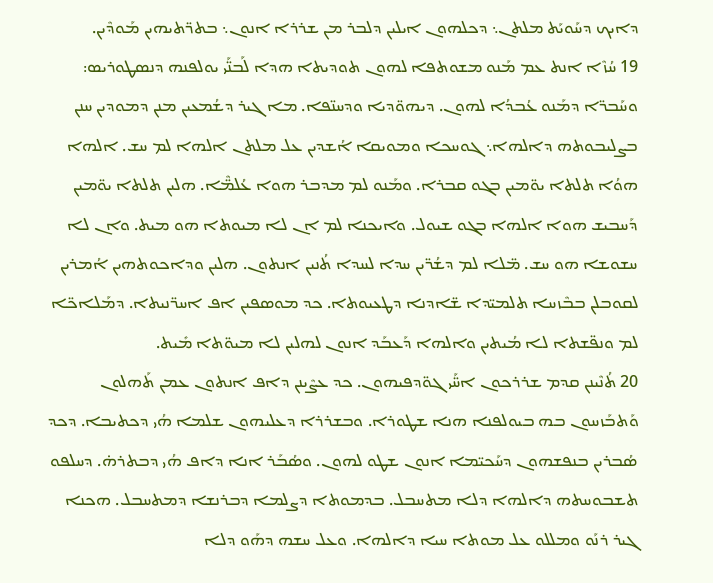ܕܐܝܟ ܕܚܰܘܝܰܬ ܡܠܬܢ܆ ܕܟܠܗܘܢ ܐܝܠܝܢ ܕܠܒܪ ܡܢ ܫܪܪܐ ܐܢܘܢ܆ ܒܬܖ̈ܬܝܗܝܢ ܡܰܘܕܶܝܢ.
19 ܚܳܙܶܐ ܐܢܬ ܥܡ ܡܰܢܘ ܡܫܘܬܦܐ ܠܗܘܢ ܬܘܕܝܬܐ ܗܕܐ ܠܰܒܢ̈ܰܝ ܝܘܠܦܢܗ ܕܢܣܛܘܪܝܣ: ܘܚܰܒܖ̈ܐ ܕܡܰܢܘ ܥܳܒܕܳܐ ܠܗܘܢ. ܕܝܗܘ̈ܕܝܐ ܘܕܚܢ̈ܦܐ. ܡܐ ܓܝܪ ܕܫܳܡܥܝܢ ܡܢܢ ܕܡܘܕܝܢ ܚܢܢ ܒܨܠܝܒܘܬܗ ܕܐܠܗܐ܆ ܓܘܚܟܐ ܘܡܘܝܩܐ ܐܳܫܕܝܢ ܥܠ ܡܠܬܢ ܐܠܗܐ ܠܡ ܚܫ. ܐܠܗܐ ܗܘܳܐ ܬܠܬܐ ܝܘ̈ܡܝܢ ܒܓܘ ܩܒܪܐ. ܘܡܰܢܘ ܠܡ ܡܕܒܪ ܗܘܐ ܥܳܠܡ̈ܶܐ. ܗܠܝܢ ܬܠܬܐ ܝܘ̈ܡܝܢ ܕܰܚܒܝܫ ܗܘܐ ܐܠܗܐ ܒܓܘ ܫܝܘܠ. ܘܐܝܟܢܐ ܠܡ ܐܢ ܠܐ ܡܝܘܬܐ ܗܘ ܡܝܬ. ܘܐܢ ܠܐ ܚܫܘܫܐ ܗܘ ܚܫ. ܡ̈ܠܐ ܠܡ ܕܫܳܖ̈ܝܢ ܚܕܐ ܠܚܕܐ ܬܳܢܝܢ ܐܢܬܘܢ. ܗܠܝܢ ܘܕܐܟܘܬܗܝܢ ܐܳܡܪܝܢ ܠܩܘܒܠܢ ܒܒܶܙܚܐ ܬܠܡܝ̈ܕܐ ܫ̈ܐܕܢܐ ܕܛܥܝܘܬܐ. ܟܕ ܡܘܣܦܝܢ ܐܦ ܐܚܖ̈ܢܝܬܐ. ܕܡܰܠܐܟ̈ܐ ܠܡ ܘܢܦ̈ܫܬܐ ܠܐ ܡܳܝܬܝܢ ܘܐܠܗܐ ܕܰܥܒܰܕ ܐܢܘܢ ܠܗܠܝܢ ܠܐ ܡܝܘ̈ܬܐ ܡܺܝܬ.
20 ܬܳܢܶܝܢܢ ܩܕܡ ܫܪܪܟܘܢ ܐܚ̈ܰܝ ܓܘ̈ܕܦܝܗܘܢ. ܟܕ ܥܨܶܝܢܢ ܕܐܦ ܐܢܬܘܢ ܥܡܢ ܬܰܗܠܘܢ ܘܰܬܒܰܙܚܘܢ ܒܗ ܒܝܘܠܦܢܐ ܗܢܐ ܫܛܘܪܐ. ܘܒܫܪܪܐ ܕܥܠܝܗܘܢ ܫܠܡܐ ܗܳܝ ܕܟܬܝܒܐ. ܕܟܕ ܣܳܒܪܝܢ ܒܢܦܫܗܘܢ ܕܚܰܟܝ̈ܡܐ ܐܢܘܢ ܫܛܘ ܠܗܘܢ. ܘܣܳܒܰܪ ܐܢܐ ܕܐܦ ܗܳܝ ܕܒܬܪܗ̇. ܕܚܠܦܘ ܬܫܒܘܚܬܗ ܕܐܠܗܐ ܕܠܐ ܡܬܚܒܠ. ܒܕܡܘܬܐ ܕܨܠܡܐ ܕܒܪܢܫܐ ܕܡܬܚܒܠ. ܗܟܢܐ ܓܝܪ ܪܢܰܘ ܘܡܠܠܘ ܥܠ ܡܘܬܐ ܚܝܐ ܕܐܠܗܐ. ܘܥܠ ܚܫܗ ܕܗܰܘ ܕܠܐ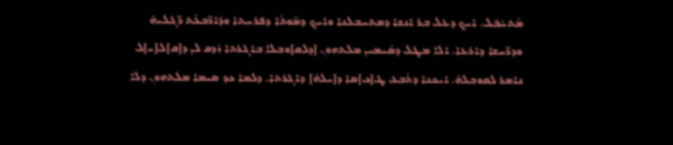ܡܶܬܚܰܒܰܠ. ܐܝܟ ܕܥܠ ܒܪ ܐܢܫܐ ܕܡܬܚܒܠܢܐ ܘܐܝܟ ܕܡܽܘܬܳܐ ܕܦܪܚܬܐ ܘܕܰܐܖ̈ܒܥܰܬ ܖ̈ܓܠܝܗ̇ ܘܕܖ̈ܚܫܐ ܕܐܪܥܐ. ܐܠܐ ܡܛܠ ܕܣܳܝܡܝܢ ܡܠܬܗܘܢ [ܕܠܩ]ܘܒܠܐ ܒܐܓܪܬܐ ܙܳܕܩ ܠܢ ܕ[ܩ]ܠ[ܝ]ܠ ܢܐܡܪ ܠܩܘܒܠܗ̇. ܐܝܟܢܐ ܕܬܳܒܥ ܛ[ܟ]ܣܐ ܕ[ܝܠܗ̇] ܕܐܓܪܬܐ. ܕܠܡܐ ܟܕ ܣܝܡܐ ܡܠܬܗܘܢ ܕܠܐ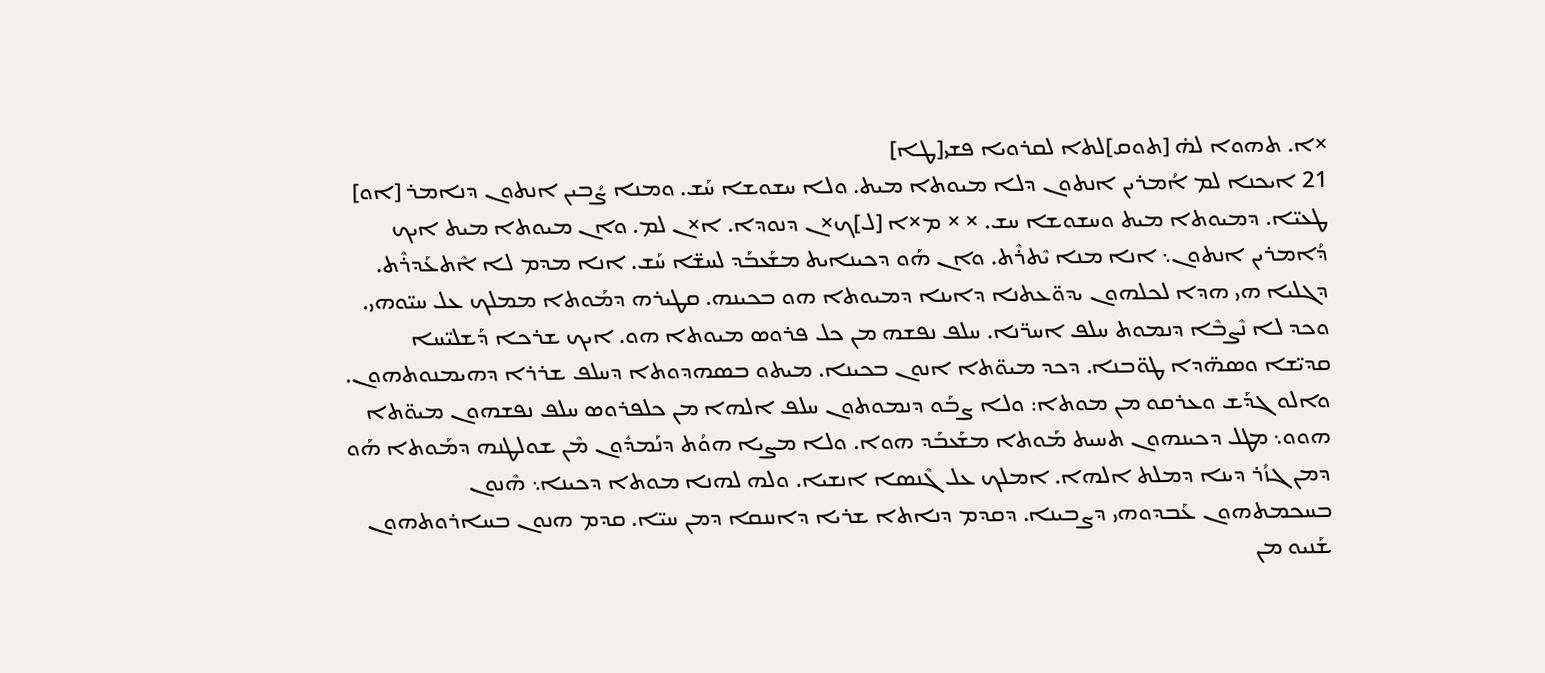×ܐ. ܬܗܘܐ ܠܗ̇ [ܬܘܩ]ܠܬܐ ܠܩܪܘܝܐ ܦܫܝ[ܛܐ]
21 ܐܝܟܢܐ ܠܡ ܐܳܡܪܝܢ ܐܢܬܘܢ ܕܠܐ ܡܝܘܬܐ ܡܝܬ. ܘܠܐ ܚܫܘܫܐ ܚܰܫ. ܘܡܢܐ ܨܳܒܝܢ ܐܢܬܘܢ ܕܢܐܡܪ [ܐܘ] ܛܥܝ̈ܐ. ܕܡܝܘܬܐ ܡܝܬ ܘܚܫܘܫܐ ܚܫ. × × ܡ×ܐ [ܠ]ܟ×ܢ ܕܢܘܕܐ. ܐ×ܢ ܠܡ. ܘܐܢ ܡܝܘܬܐ ܡܝܬ ܐܝܟ ܕܳܐܡܪܝܢ ܐܢܬܘܢ܆ ܐܢܐ ܡܢܐ ܝܶܬܪܶܬ. ܘܐܢ ܗܰܘ ܕܟܝܢܐܝܬ ܡܫܰܥܒܰܕ ܠܚܫ̈ܐ ܚܰܫ. ܐܢܐ ܡܕܡ ܠܐ ܐܶܬܥܰܕܪܶܬ. ܕܓܠܝܐ ܗܝ ܗܕܐ ܠܟܠܗܘܢ ܝܕܘ̈ܥܬܢܐ ܕܐܝܢܐ ܕܡܝܘܬܐ ܗܘ ܒܟܝܢܗ. ܩܛܝܪܗ ܕܡܰܘܬܐ ܡܡܠܟ ܥܠ ܚܝ̈ܘܗܝ. ܘܟܕ ܠܐ ܢܶܨܒܶܐ ܕܢܡܘܬ ܚܠܦ ܐܚܖ̈ܢܐ. ܚܠܦ ܢܦܫܗ ܡܢ ܟܠ ܦܪܘܣ ܡܝܘܬܐ ܗܘ. ܐܝܟ ܫܪܟܐ ܕܰܫܠܝ̈ܚܐ ܩܕܝ̈ܫܐ ܘܣܗ̈ܕܐ ܛܘ̈ܒܢܐ. ܕܟܕ ܡܝܘ̈ܬܐ ܐܢܘܢ ܒܟܝܢܐ. ܡܝܬܘ ܒܣܗܕܘܬܐ ܕܚܠܦ ܫܪܪܐ ܕܗܝܡܢܘܬܗܘܢ. ܘܐܠܘ ܓܕܰܫ ܘܥܪܩܘ ܡܢ ܡܘܬܐ: ܘܠܐ ܨܒܰܘ ܕܢܡܘܬܘܢ ܚܠܦ ܐܠܗܐ ܡܢ ܟܠܦܪܘܣ ܚܠܦ ܢܦܫܗܘܢ ܡܝܘ̈ܬܐ ܗܘܘ܆ ܡܛܠ ܕܟܝܢܗܘܢ ܬܚܝܬ ܡܰܘܬܐ ܡܫܰܥܒܰܕ ܗܘܐ. ܘܠܐ ܡܨܝܐ ܗܘܳܬ ܕܢܰܡܕܽܘܢ ܡܶܢ ܫܘܠܛܢܗ ܕܡܰܘܬܐ ܗܰܘ ܕܡܢ ܓܙܳܪ ܕܝܢܐ ܕܡܠܬ ܐܠܗܐ. ܐܡܠܟ ܥܠ ܓܶܢܣܐ ܐܢܫܝܐ. ܘܠܗ ܠܗܢܐ ܡܘܬܐ ܕܟܝܢܐ܆ ܗܶܢܘܢ ܒܚܟܡܬܗܘܢ ܥܰܒܕܘܗܝ ܕܨܒܝܢܐ. ܕܩܕܡ ܕܢܐܬܐ ܫܪܝܐ ܕܐܢܢܩܐ ܕܡܢ ܚܝ̈ܐ. ܩܕܡ ܗܢܘܢ ܒܚܐܪܘܬܗܘܢ ܫܰܢܝܘ ܡܢ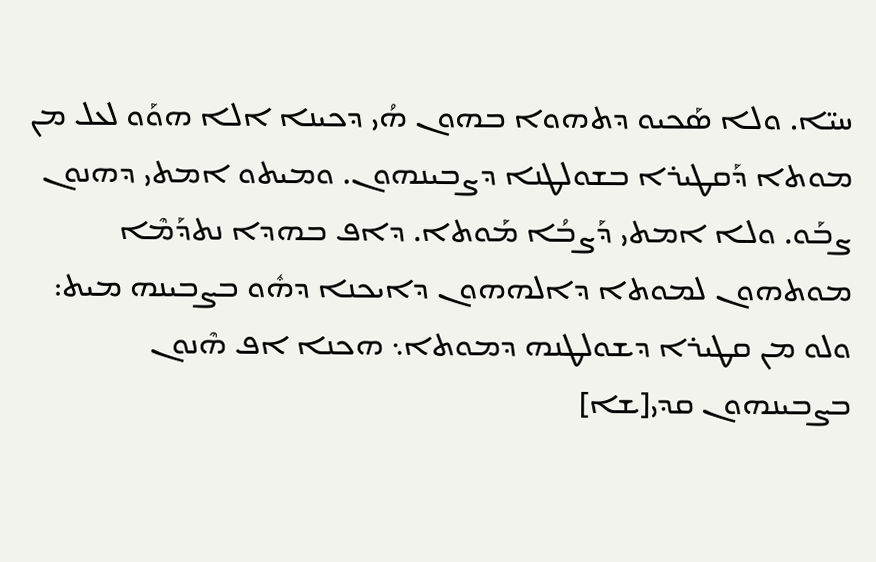ܚܝ̈ܐ. ܘܠܐ ܣܰܟܝܘ ܕܬܗܘܐ ܒܗܘܢ ܗܳܝ ܕܟܝܢܐ ܐܠܐ ܗܘܰܘ ܠܥܠ ܡܢ ܡܘܬܐ ܕܰܩܛܝܪܐ ܒܫܘܠܛܢܐ ܕܨܒܝܢܗܘܢ. ܘܡܝܬܘ ܐܡܬܝ ܕܗܢܘܢ ܨܒܰܘ. ܘܠܐ ܐܡܬܝ ܕܰܨܒܳܐ ܡܰܘܬܐ. ܕܐܦ ܒܗܕܐ ܢܬܕܰܡܶܐ ܡܘܬܗܘܢ ܠܡܘܬܐ ܕܐܠܗܗܘܢ ܕܐܝܟܢܐ ܕܗܽܘ ܒܨܒܝܢܗ ܡܝܬ: ܘܠܘ ܡܢ ܩܛܝܪܐ ܕܫܘܠܛܢܗ ܕܡܘܬܐ܆ ܗܟܢܐ ܐܦ ܗܶܢܘܢ ܒܨܒܝܢܗܘܢ ܩܕܝ[ܫܐ]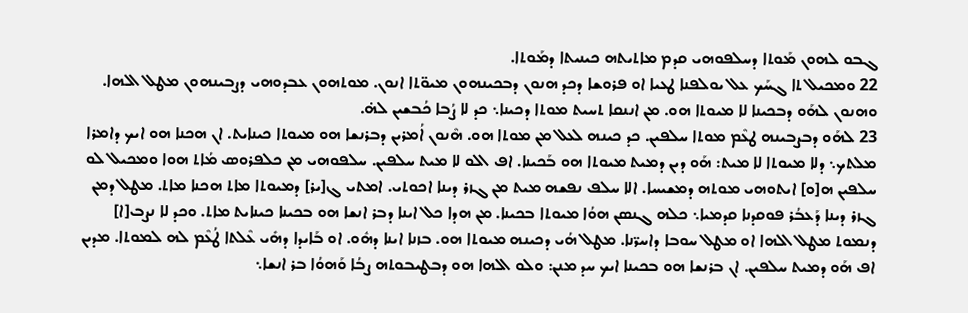ܓܒܘ ܠܗܘܢ ܡܰܘܬܐ ܕܚܠܦܘܗܝ ܩܕܡ ܡܐܬܝܬܗ ܟܝܢܝܬܐ ܕܡܰܘܬܐ.
22 ܘܡܟܝܠ ܬܐ ܓܚܰܟ ܥܠ ܝܘܠܦܢܐ ܛܥܝܐ ܐܘ ܦܪܘܫܐ ܕܟܕ ܗܢܘܢ ܕܒܟܝܢܗܘܢ ܡܝܘ̈ܬܐ ܐܢܘܢ. ܡܘܬܗܘܢ ܥܒܕܘܗܝ ܕܨܒܝܢܗܘܢ ܡܛܠ ܐܠܗܐ. ܘܗܢܘܢ ܠܗܰܘ ܕܒܟܝܢܐ ܠܐ ܡܝܘܬܐ ܗܘ. ܡܢ ܐܢܢܩܐ ܬܚܝܬ ܡܘܬܐ ܕܟܝܢܐ܆ ܟܕ ܠܐ ܨܳܒܐ ܟܳܒܫܝܢ ܠܗ̇.
23 ܠܗܰܘ ܕܒܨܒܝܢܗ ܛܥܶܡ ܡܘܬܐ ܚܠܦܝܢ. ܟܕ ܟܝܢܗ ܠܥܠ ܡܢ ܡܘܬܐ ܗܘ. ܗܶܢܘܢ ܐܳܡܪܝܢ ܕܒܪܢܫܐ ܗܘ ܡܝܘܬܐ ܟܝܢܐܝܬ. ܐܢ ܗܟܢܐ ܗܘ ܐܝܟ ܕܐܡܪܐ ܡܠܬܟ܆ ܕܠܐ ܡܝܘܬܐ ܠܐ ܡܝܬ: ܗܰܘ ܕܝܢ ܕܡܝܬ ܡܝܘܬܐ ܗܘ ܒܰܟܝܢܐ. ܐܦ ܐܠܘ ܠܐ ܡܝܬ ܚܠܦܝܢ. ܚܠܦܘܗܝ ܡܢ ܟܠܦܪܘܣ ܡܳܐܬ ܗܘܐ ܘܡܟܝܠ ܠܘ ܚܠܦܝܢ ܗ[ܘ] ܐܝܬܘܗܝ ܡܘܬܗ ܕܡܫܝܚܐ. ܐܠܐ ܚܠܦ ܢܦܫܗ ܡܝܬ ܡܢ ܓܙܪ ܕܝܢܐ ܐܟܘܬܝ. ܐܡܬܝ ܓ[ܝܪ] ܕܡܝܘܬܐ ܡܐܬ ܗܟܢܐ ܡܐܬ. ܡܛܠ ܕܡܢ ܓܙܪ ܕܝܢܐ ܕܰܥܒܳܪ ܦܘܩܕܢܐ ܩܕܡܝܐ܆ ܟܠܗ ܓܢܣܢ ܗܘܳܐ ܡܝܘܬܐ ܒܟܝܢܐ. ܡܢ ܗܕܐ ܟܠ ܐܝܢܐ ܕܒܪ ܐܢܫܐ ܗܘ ܒܟܝܢܐ ܟܝܢܐܝܬ ܡܐܬ. ܘܟܕ ܠܐ ܢܨܒ[ܐ] ܕܢܡܘܬ ܡܛܠ ܐܠܗܐ ܐܘ ܡܛܠ ܚܘܒܐ ܕܐܚܖ̈ܢܐ. ܡܛܠ ܗܳܝ ܕܟܝܢܗ ܡܝܘܬܐ ܗܘ. ܒܙܢܐ ܐܝܢܐ ܕܗܽܘ. ܐܘ ܒܰܐܝܕܐ ܕܗܺܝ ܥܶܠܬܐ ܛܳܥܶܡ ܠܗ ܠܡܘܬܐ. ܡܕܝܢ ܐܦ ܗܰܘ ܕܡܝܬ ܚܠܦܝܢ. ܐܢ ܒܪܢܫܐ ܗܘ ܒܟܝܢܐ ܐܝܟ ܚܕ ܡܢܢ: ܘܠܘ ܐܠܗܐ ܗܘ ܕܒܛܝܒܘܬܗ ܨܒܳܐ ܘܰܗܘܳܐ ܒܪ ܐܢܫܐ܆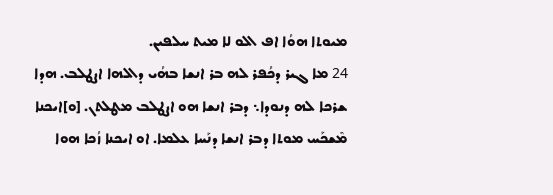ܡܝܘܬܐ ܗܘܳܐ ܐܦ ܐܠܘ ܠܐ ܡܝܬ ܚܠܦܝܢ.
24 ܡܐ ܓܝܪ ܕܟܳܦܪ ܠܗ ܒܪ ܐܢܫܐ ܒܗܳܝ ܕܐܠܗܐ ܐܨܛܠܒ. ܗܕܐ ܫܪܟܐ ܠܗ ܕܢܘܕܐ܆ ܕܒܪ ܐܢܫܐ ܗܘ ܐܨܛܠܒ ܡܛܠܬܢ. [ܘ]ܐܝܟܢܐ ܡܶܫܟܰܚ ܡܘܬܐ ܕܒܪ ܐܢܫܐ ܕܢܰܚܐ ܥܠܡܐ. ܐܘ ܐܝܟܢܐ ܙܳܟܐ ܗܘܐ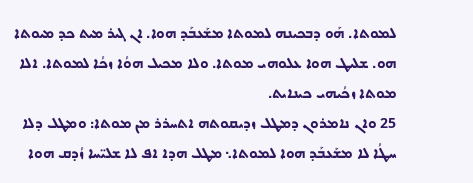ܠܡܘܬܐ. ܗܰܘ ܕܒܟܝܢܗ ܠܡܘܬܐ ܡܫܰܥܒܰܕ ܗܘܐ. ܐܢ ܓܝܪ ܡܝܬ ܟܕ ܡܝܘܬܐ ܗܘ. ܫܠܝܛ ܗܘܐ ܥܠܘܗܝ ܡܘܬܐ. ܘܠܐ ܡܟܝܠ ܗܘܳܐ ܙܟܳܐ ܠܡܘܬܐ. ܐܠܐ ܡܘܬܐ ܙܟܳܝܗܝ ܟܝܢܐܝܬ.
25 ܘܐܢ ܢܐܡܪܘܢ ܕܡܛܠ ܙܕܝܩܘܬܗ ܐܬܚܪܪ ܡܢ ܡܘܬܐ: ܘܡܛܠ ܕܠܐ ܚܛܳܐ ܠܐ ܡܫܰܥܒܰܕ ܗܘܐ ܠܡܘܬܐ܆ ܡܛܠ ܗܕܐ ܐܦ ܠܐ ܫܠܝ̈ܚܐ ܙܳܕܩ ܗܘܐ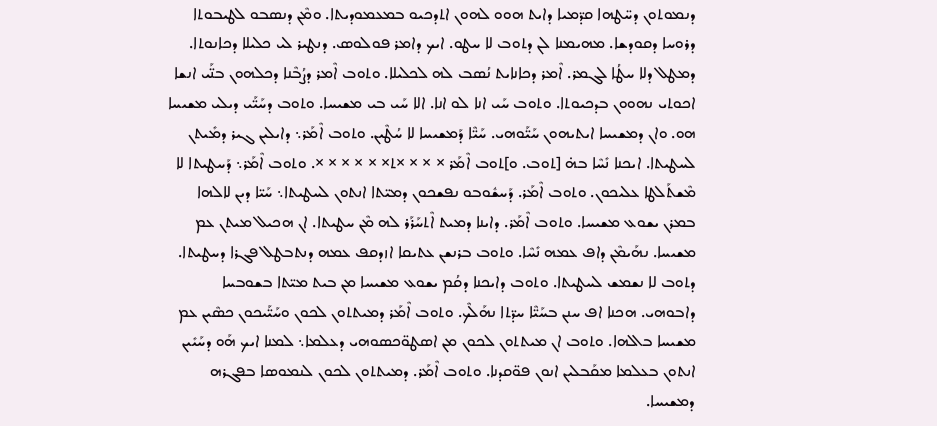ܕܢܡܘܬܘܢ ܕܚ̈ܛܗܐ ܩܕ̈ܡܝܐ ܕܐܝܬ ܗܘܘ ܠܗܘܢ ܐܬܕܟܝܘ ܒܡܥܡܘܕܝܬܐ. ܘܡܶܢ ܕܢܣܒܘ ܠܛܝܒܘܬܐ ܕܪܘܚܐ ܕܩܘܕܫܐ. ܡܗܝܡܢܐ ܠܢ ܕܬܘܒ ܠܐ ܚܛܘ. ܐܝܟ ܕܐܡܪ ܦܘܠܘܣ. ܕܢܛܝܪ ܠܝ ܟܠܝܠܐ ܕܟܐܢܘܬܐ. ܕܡܛܠ ܕܠܐ ܚܛܳܐ ܠܓܡܪ. ܐܶܡܪ ܕܟܐܢܐܝܬ ܢܳܣܒ ܠܗ ܠܟܠܝܠܐ. ܘܬܘܒ ܐܶܡܪ ܕܨܳܒܶܢܐ ܕܟܠܗܘܢ ܒܢ̈ܰܝ ܐܢܫܐ ܐܟܘܬܝ ܢܗܘܘܢ ܒܕܟܝܘܬܐ. ܘܬܘܒ ܚܰܝ ܐܢܐ ܠܘ ܐܢܐ. ܐܠܐ ܚܰܝ ܒܝ ܡܫܝܚܐ. ܘܬܘܒ ܕܚܰܝ̈ܰܝ ܕܝܠܝ ܡܫܝܚܐ ܗܘ. ܘܐܢ ܕܡܫܝܚܐ ܐܝܬܝܗܘܢ ܚܰܝ̈ܰܘܗܝ. ܚܰܝ̈ܶܐ ܕܰܡܫܝܚܐ ܠܐ ܚܳܛܶܝܢ. ܘܬܘܒ ܐܶܡܰܪ܆ ܕܐܝܠܝܢ ܓܝܪ ܕܡܺܝܬܢ ܠܚܛܝܬܐ. ܐܝܟܢܐ ܢܺܚܶܐ ܒܗ̇ [ܬܘܒ. ܘ]ܬܘܒ ܐܶܡܰܪ × × × ×ܬ× × × × × ×. ܘܬܘܒ ܐܶܡܰܪ܆ ܕܰܚܛܝܬܐ ܠܐ ܡܶܫܬܰܠܛܐ ܥܠܝܟܘܢ. ܘܬܘܒ ܐܶܡܰܪ. ܕܰܚܫܽܘܒܘ ܢܦܫܟܘܢ ܕܡܝ̈ܬܐ ܐܢܬܘܢ ܠܚܛܝܬܐ܆ ܚܰܝ̈ܐ ܕܝܢ ܠܐܠܗܐ ܒܡܪܢ ܝܫܘܥ ܡܫܝܚܐ. ܘܬܘܒ ܐܶܡܰܪ. ܕܐܝܢܐ ܕܡܝܬ ܐܶܬܚܰܪܰܪ ܠܗ ܡܶܢ ܚܛܝܬܐ. ܐܢ ܗܟܝܠ ܡܝܬܢ ܥܡ ܡܫܝܚܐ. ܢܗܰܝܡܶܢ ܕܐܦ ܥܡܗ ܢܺܚܶܐ. ܘܬܘܒ ܒܪܢܫܢ ܥܬܝܩܐ ܐܙܕܩܦ ܥܡܗ ܕܢܬܒܛܠ ܦܓܪܐ ܕܚܛܝܬܐ. ܕܬܘܒ ܠܐ ܢܫܡܫ ܠܚܛܝܬܐ. ܘܬܘܒ ܕܐܝܟܢܐ ܕܩܳܡ ܝܫܘܥ ܡܫܝܚܐ ܡܢ ܒܝܬ ܡܝ̈ܬܐ ܒܫܘܒܚܐ ܕܐܒܘܗܝ. ܗܟܢܐ ܐܦ ܚܢܢ ܒܚܰܝ̈ܶܐ ܚܕ̈ܬܐ ܢܗܰܠܶܟ. ܘܬܘܒ ܐܶܡܰܪ ܕܡܝܬܬܘܢ ܠܟܘܢ ܘܚܰܝ̈ܰܝܟܘܢ ܟܣܶܝܢ ܥܡ ܡܫܝܚܐ ܒܐܠܗܐ. ܘܬܘܒ ܐܢ ܡܝܬܬܘܢ ܠܟܘܢ ܡܢ ܐܣܛܘ̈ܟܣܘܗܝ ܕܥܠܡܐ܆ ܠܡܢܐ ܐܝܟ ܗܰܘ ܕܚܰܝܺܝܢ ܐܢܬܘܢ ܒܥܠܡܐ ܡܩܰܒܠܝܢ ܐܢܘܢ ܦܘ̈ܩܕܢܐ. ܘܬܘܒ ܐܶܡܰܪ. ܕܡܝܬܬܘܢ ܠܟܘܢ ܠܢܡܘܣܐ ܒܦܓܪܗ ܕܡܫܝܚܐ.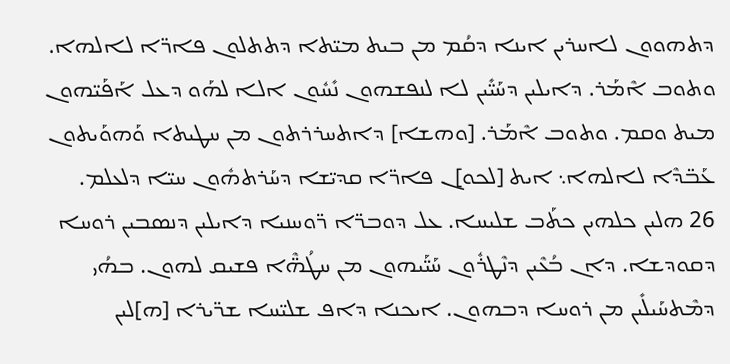ܕܬܗܘܘܢ ܠܐܚܪܝܢ ܐܝܢܐ ܕܩܳܡ ܡܢ ܒܝܬ ܡܝ̈ܬܐ ܕܬܬܠܘܢ ܦܐܖ̈ܐ ܠܐܠܗܐ. ܘܬܘܒ ܐܶܡܰܪ. ܕܐܝܠܝܢ ܕܚܰܝ̈ܺܝܢ ܠܐ ܠܢܦܫܗܘܢ ܢܺܚܽܘܢ ܐܠܐ ܠܗܰܘ ܕܥܠ ܐܰܦܰܝ̈ܗܘܢ ܡܝܬ ܘܩܡ. ܘܬܘܒ ܐܶܡܰܪ. [ܘܗܫܐ] ܕܐܬܚܪܪܬܘܢ ܡܢ ܚܛܝܬܐ ܘܰܗܘܰܝܬܘܢ ܥܰܒ̈ܕܶܐ ܠܐܠܗܐ܆ ܐܝܬ [ܠܟܘ]ܢ ܦܐܖ̈ܐ ܩܕܝ̈ܫܐ ܕܚܰܪܬܗܽܘܢ ܚܝ̈ܐ ܕܠܥܠܡ.
26 ܗܠܝܢ ܟܠܗܝܢ ܟܬܰܒ ܫܠܝܚܐ. ܥܠ ܕܘܒܖ̈ܐ ܖ̈ܘܚܢܝܐ ܕܐܝܠܝܢ ܕܢܣܒܝܢ ܪܘܚܐ ܕܩܘܕܫܐ. ܕܐܢ ܒܳܥܶܝܢ ܕܢܶܛܪܽܘܢ ܚܰܝ̈ܰܝܗܘܢ ܡܢ ܚܛܳܗ̈ܶܐ ܦܫܝܩ ܠܗܘܢ. ܒܗܳܝ ܕܡܶܬܚܰܝܠܺܝܢ ܡܢ ܪܘܚܐ ܕܒܗܘܢ. ܐܝܟܢܐ ܕܐܦ ܫܠܝ̈ܚܐ ܫܖ̈ܝܪܐ [ܗ]ܠܝܢ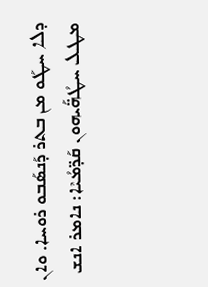ܕܠܐ ܚܛܰܘ ܡܢ ܒܬܪ ܕܰܢܣܰܒܘ ܪܘܚܐ. ܘܐܢ ܡܛܠ ܚܛܳܗ̈ܰܝܗܘܢ ܩܰܕ̈ܡܳܝܶܐ: ܢܐܡܪ ܐܢܫ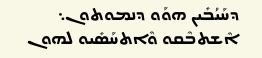ܕܚܰܝܳܒܺܝܢ ܗܘܰܘ ܕܢܡܘܬܘܢ܆ ܐܶܫܬܒܶܩܘ ܘܶܐܬܚܰܣܺܝܘ ܠܗܘܢ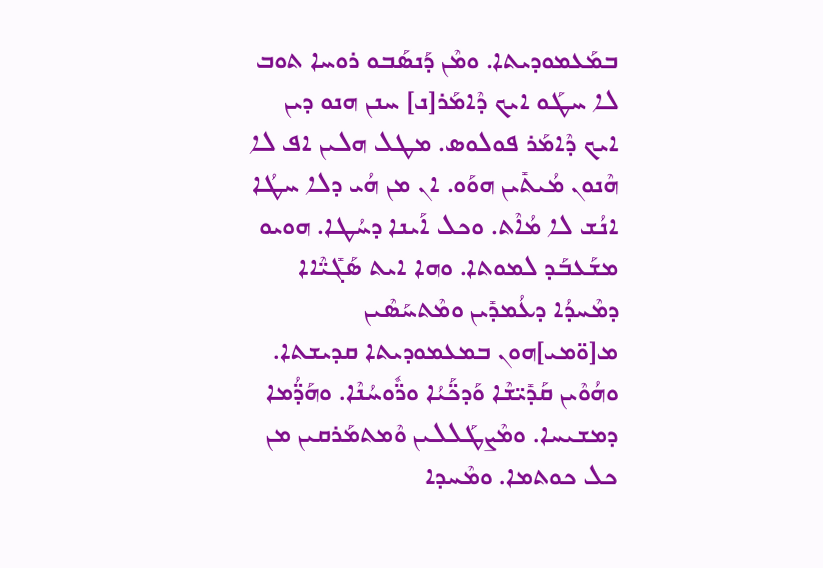ܒܡܰܥܡܘܕܝܬܐ. ܘܡܶܢ ܕܰܢܣܰܒܘ ܪܘܚܐ ܬܘܒ ܠܐ ܚܛܰܘ ܐܝܟ ܕܶܐܡܰܪ[ܢ] ܚܢܢ ܗܢܘ ܕܝܢ ܐܝܟ ܕܶܐܡܰܪ ܦܘܠܘܣ. ܡܛܠ ܗܠܝܢ ܐܦ ܠܐ ܗܶܢܘܢ ܡܳܝܬܺܝܢ ܗܘܰܘ. ܐܢ ܡܢ ܗܳܝ ܕܠܐ ܚܛܳܐ ܐܢܳܫ ܠܐ ܡܳܐܶܬ. ܘܟܠ ܐܰܝܢܐ ܕܚܳܛܐ. ܗܘܝܘ ܡܫܰܥܒܰܕ ܠܡܘܬܐ. ܘܗܐ ܐܝܬ ܣܰܓܺܝ̈ܶܐܐ ܕܡܶܚܕܳܐ ܕܥܳܡܕܺܝܢ ܘܡܶܬܚܰܣܶܝܢ ܡ[ܘ̈ܡܝ]ܗܘܢ ܒܡܥܡܘܕܝܬܐ ܩܕܝܫܬܐ. ܘܗܳܘܶܝܢ ܩܰܕܺܝ̈ܫܶܐ ܘܰܕܟ̈ܰܝܳܐ ܘܖ̈ܽܘܚܳܢܶܐ. ܘܗܰܕ̈ܳܡܐ ܕܡܫܝܚܐ. ܘܡܶܨܛܰܠܠܝܢ ܘܶܡܬܡܰܪܩܝܢ ܡܢ ܟܠ ܟܘܬܡܐ. ܘܡܶܚܕܐ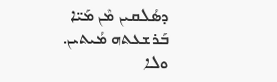ܕܣܳܠܩܝܢ ܡܶܢ ܡܰܝ̈ܐ ܒܰܪܫܥܬܗ ܡܳܝܬܝܢ. ܘܠܐ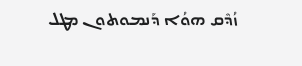ܙܳܕܶܩ ܗܘܳܐ ܕܰܢܡܘܬܘܢ ܡܛܠ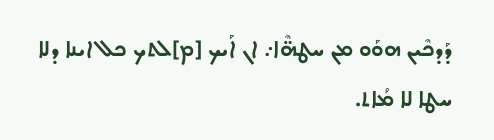ܕܰܕܟܶܝܢ ܗܘܰܘ ܡܢ ܚܛܗ̈ܶܐ܇ ܐܢ ܐܰܝܟ [ܡ]ܠܬܟ ܟܠ ܐܝܢܐ ܕܠܐ ܚܛܐ ܠܐ ܡܳܐܬ.